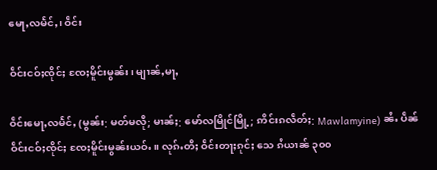မေႃႇလမႅင်ႇ၊ ဝဵင်း

ဝဵင်းငဝ်ႈၸိုင်ႈ ၸႄႈမိူင်းမွၼ်း၊ မျၢၼ်ႇမႃႇ

ဝဵင်းမေႃႇလမႅင်ႇ (မွၼ်း: မတ်မလီု; မၢၼ်ႈ: မော်လမြိုင်မြို့; ဢိင်းၵလဵတ်ႈ: Mawlamyine) ၼႆႉ ပဵၼ်ဝဵင်းငဝ်ႈၸိုင်ႈ ၸႄႈမိူင်းမွၼ်းယဝ်ႉ။ လုၵ်ႉတီႈ ဝဵင်းတႃႈၵုင်ႈ သေ ၵႆယၢၼ် ၃၀၀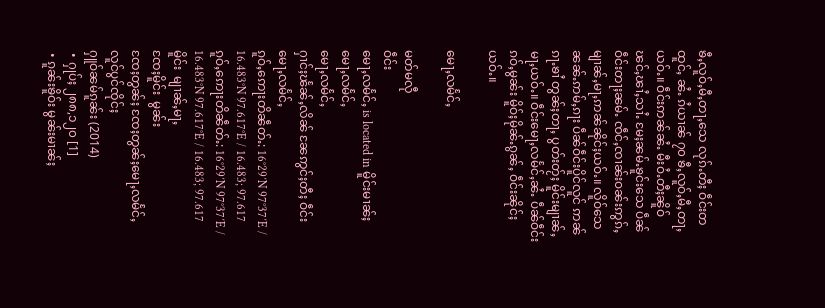ၶီႇလူဝ်ႇမီႇတႃႇသေ လုၵ်ႉတီႈ ဝဵင်းတထူင်ႇ ၼႆႉ ၵႆယၢၼ် ၇၀ ၶီႇလူဝ်ႇမီႇတႃႇယဝ်ႉ။ ဝဵင်းဢၼ်ၼႆႉ မီးဝႆႉတီႈၼိူဝ် ၽင်ႇၽၢႆႇသၢႆႉ မႄႈၼမ်ႉၶူင်းသေ ပဵၼ်ဝဵင်းတႃႈၼမ်ႉ ၸဵင်ႇၸၢၼ်းဝၼ်းဢွၵ်ႇ မျၢၼ်ႇမႃႇဢၼ်ၼိုင်ႈယဝ်ႉ။ လိူဝ်သေၼၼ်ႉဢမ်ႇၵႃး ပဵၼ်ဝဵင်းပိူင်လူင် ဢၼ်ၵႃႉၶၢႆ တွၼ်ႈတႃႇ ပွတ်းတႂ်ႈ မိူင်းမျၢၼ်ႇမႃႇယဝ်ႉ။ ဝဵင်းမေႃႇလမႅင်ႇၼႆႉ ပဵၼ်ဝဵင်းၵဝ်ႇမွၼ်း မိူဝ်ႈမိုၼ်ႉၵွၼ်ႇ ဝဵင်းၼိုင်ႈယဝ်ႉ။

မေႃႇလမႅင်ႇ

မတ်မလီု
ဝဵင်း
မေႃႇလမႅင်ႇ is located in မိူင်းမၢၼ်ႈ
မေႃႇလမႅင်ႇ
မေႃႇလမႅင်ႇ
ႁၢင်ႈၽႅၼ်ႇလိၼ် ၼႄဢွင်ႈတီႈ ဝဵင်းမေႃႇလမႅင်ႇ
ၵူဝ်ႇဢေႃးတိၼဵတ်ႉ: 16°29′N 97°37′E / 16.483°N 97.617°E / 16.483; 97.617ၵူဝ်ႇဢေႃးတိၼဵတ်ႉ: 16°29′N 97°37′E / 16.483°N 97.617°E / 16.483; 97.617
မိူင်း  မျၢၼ်ႇမႃႇ
ၸႄႈမိူင်း  မွၼ်း
ၸႄႈတွၼ်ႈ ၸႄႈတွၼ်ႈမေႃႇလမႅင်ႇ
လူင်ပွင်ၸိုင်ႈ
ႁူဝ်ၼမ်ၵူၼ်း (2014)
 • ႁုပ်ႈ ၂၈၈,၁၂၀ [1]
 • ၵူၼ်းၶိူဝ်း မွၼ်းမၢၼ်ႈ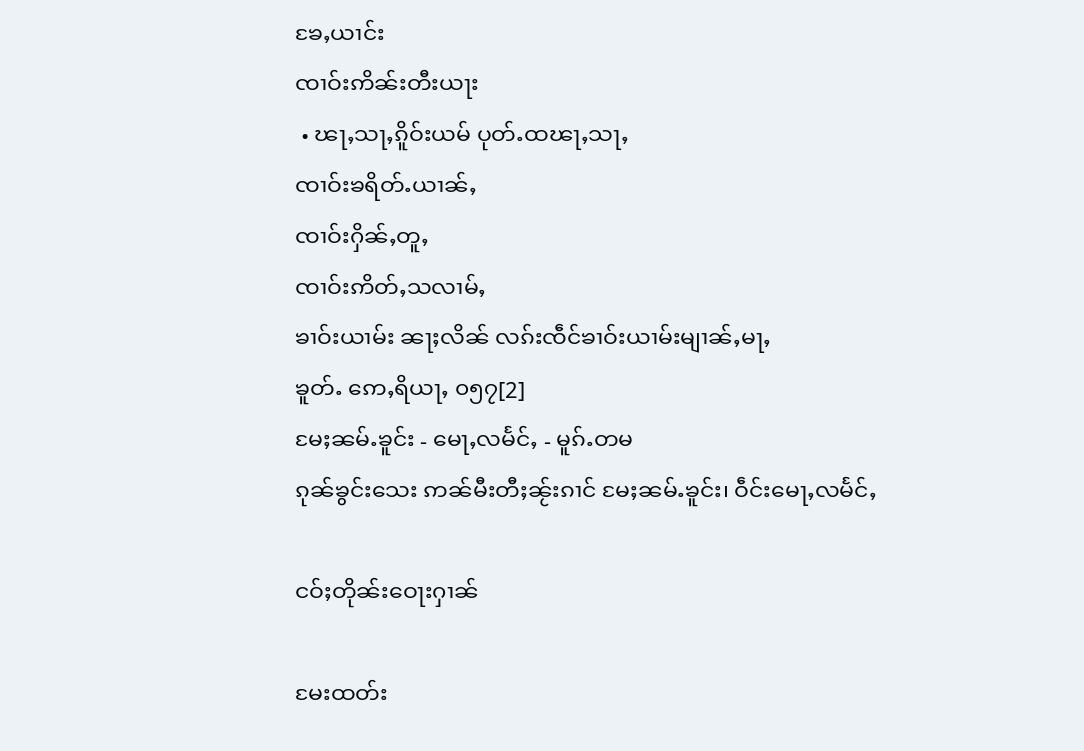ၶႄႇယၢင်း
ၸၢဝ်းဢိၼ်းတီးယႃး
 • ၽႃႇသႃႇၵိူဝ်းယမ် ပုတ်ႉထၽႃႇသႃႇ
ၸၢဝ်းၶရိတ်ႉယၢၼ်ႇ
ၸၢဝ်းႁိၼ်ႇတူႇ
ၸၢဝ်းဢိတ်ႇသလၢမ်ႇ
ၶၢဝ်းယၢမ်း ၼႃႈလိၼ် လၵ်းၸဵင်ၶၢဝ်းယၢမ်းမျၢၼ်ႇမႃႇ
ၶူတ်ႉ ဢေႇရိယႃႇ ၀၅၇[2]
မႄႈၼမ်ႉၶူင်း - မေႃႇလမႅင်ႇ - မူၵ်ႉတမ
ၵုၼ်ၶွင်းသေး ဢၼ်မီးတီႈၼႂ်းၵၢင် မႄႈၼမ်ႉၶူင်း၊ ဝဵင်းမေႃႇလမႅင်ႇ

ငဝ်ႈတိုၼ်းဝေႃးႁၢၼ်

မႄးထတ်း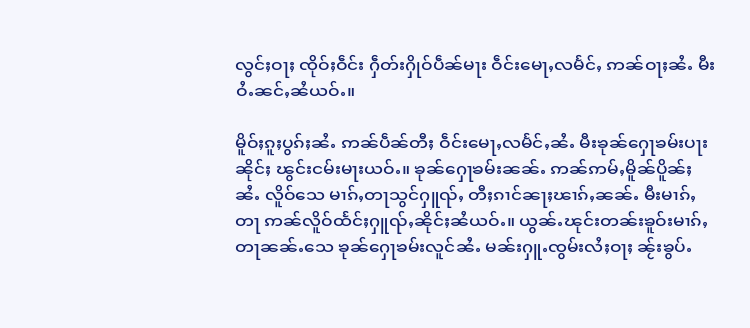လွင်ႈဝႃႈ ၸိုဝ်ႈဝဵင်း ႁဵတ်းႁိုဝ်ပဵၼ်မႃး ဝဵင်းမေႃႇလမႅင်ႇ ဢၼ်ဝႃႈၼႆႉ မီးဝႆႉၼင်ႇၼႆယဝ်ႉ။

မိူဝ်ႈၵူႈပွၵ်ႈၼႆႉ ဢၼ်ပဵၼ်တီႈ ဝဵင်းမေႃႇလမႅင်ႇၼႆႉ မီးၶုၼ်ႁေႃၶမ်းပႃးၼိုင်ႈ ၽွင်းငမ်းမႃးယဝ်ႉ။ ၶုၼ်ႁေႃၶမ်းၼၼ်ႉ ဢၼ်ဢမ်ႇမိူၼ်ပိူၼ်ႈၼႆႉ လိူဝ်သေ မၢၵ်ႇတႃသွင်ႁူၺ်ႇ တီႈၵၢင်ၼႃႈၽၢၵ်ႇၼၼ်ႉ မီးမၢၵ်ႇတႃ ဢၼ်လိူဝ်ထႅင်ႈႁူၺ်ႇၼိုင်ႈၼႆယဝ်ႉ။ ယွၼ်ႉၽုင်းတၼ်းၶူဝ်းမၢၵ်ႇတႃၼၼ်ႉသေ ၶုၼ်ႁေႃၶမ်းလူင်ၼႆႉ မၼ်းႁူႉၸွမ်းလႆႈဝႃႈ ၼႂ်းၶွပ်ႉ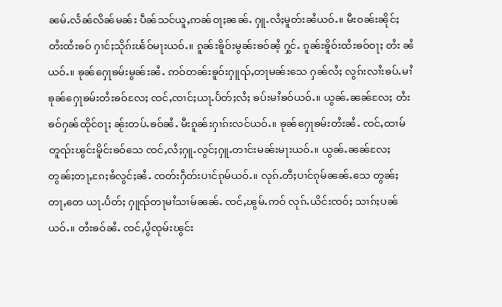ၼမ်ႉလႅၼ်လိၼ်မၼ်း ပဵၼ်သင်ယူႇဢၼ်ဝႃႈၼၼ်ႉ ႁူႉလႆႈမူတ်းၼႆယဝ်ႉ။ မီးဝၼ်းၼိုင်ႈ တႆးထႆးၶဝ် ႁၢင်ႈသိုၵ်းၽႅဝ်မႃးယဝ်ႉ။ ၵူၼ်းၶိူဝ်းမွၼ်းၶဝ်ၼႆ့ ႁွင်ႉ ၵူၼ်းၶိူဝ်းထႆးၶဝ်ဝႃႈ တႆး ၼႆယဝ်ႉ။ ၶုၼ်ႁေႃၶမ်းမွၼ်းၼႆႉ ဢဝ်တၼ်းၶူဝ်းႁူၺ်ႇတႃမၼ်းသေ ႁၼ်လႆႈ လွၵ်းလၢႆးၶပ်ႉမၢႆ ၶုၼ်ႁေႃၶမ်းတႆးၶဝ်လႄႈ ၸင်ႇၸၢင်ႈယႃႉပႅတ်ႈလႆႈ ၶပ်းမၢႆၶဝ်ယဝ်ႉ။ ယွၼ်ႉၼၼ်လႄႈ တႆးၶဝ်ႁၼ်ထိုင်ဝႃႈ ၼႂ်းတပ်ႉၶဝ်ၼႆႉ မီးၵူၼ်းႁၢၵ်းလင်ယဝ်ႉ။ ၶုၼ်ႁေႃၶမ်းတႆးၼႆႉ ၸင်ႇထၢမ်တူၺ်းၽွင်းမိူင်းၶဝ်သေ ၸင်ႇလႆႈႁူႉလွင်ႈႁူႉတၢင်းမၼ်းမႃးယဝ်ႉ။ ယွၼ်ႉၼၼ်လႄႈ တွၼ်ႈတႃႇၵႄႈၶႆလွင်ႈၼႆႉ ၸတ်းႁဵတ်းပၢင်ၵုမ်ယဝ်ႉ။ လုၵ်ႉတီႈပၢင်ၵုမ်ၼၼ်ႉသေ တွၼ်ႈတႃႇတေ ယႃႉပႅတ်ႈ ႁူၺ်တႃမၢႆသၢမ်ၼၼ်ႉ ၸင်ႇၽွမ်ႉဢဝ် လုၵ်ႉယိင်းၸဝ်ႈ သၢၵ်ႈပၼ်ယဝ်ႉ။ တႆးၶဝ်ၼႆႉ ၸင်ႇပွႆၸုမ်းၽွင်း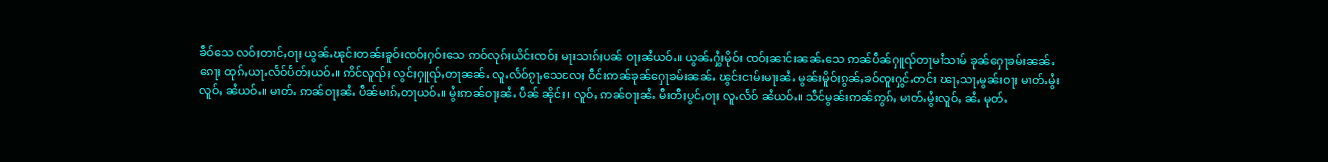ၶဵဝ်သေ လဝ်ႈတၢင်ႇဝႃႈ ယွၼ်ႉၽုင်းတၼ်းၶူဝ်းၸဝ်ႈႁဝ်းသေ ဢဝ်လုၵ်ႈယိင်းၸဝ်ႈ မႃးသၢၵ်ႈပၼ် ဝႃႈၼႆယဝ်ႉ။ ယွၼ်ႉႁွႆးမိုဝ်း ၸဝ်ႈၼၢင်းၼၼ်ႉသေ ဢၼ်ပဵၼ်ႁူၺ်တႃမၢႆသၢမ် ၶုၼ်ႁေႃၶမ်းၼၼ်ႉၵေႃႈ ထုၵ်ႇယႃႉလႅဝ်ပႅတ်ႈယဝ်ႉ။ ဢိင်လူၺ်ႈ လွင်ႈႁူၺ်ႇတႃၼၼ်ႉ လူႉလႅဝ်ၵႂႃႇသေလႄႈ ဝဵင်းဢၼ်ၶုၼ်ႁေႃၶမ်းၼၼ်ႉ ၽွင်းငၢမ်းမႃးၼႆႉ မွၼ်းမိူဝ်ႈၵွၼ်ႇၶဝ်ၸူးႁွင်ႉတင်း ၽႃႇသႃႇမွၼ်းဝႃႈ မၢတ်ႉမွႆးလူဝ်ႇ ၼႆယဝ်ႉ။ မၢတ်ႉ ဢၼ်ဝႃႈၼႆႉ ပဵၼ်မၢၵ်ႇတႃယဝ်ႉ။ မွႆးဢၼ်ဝႃႈၼႆႉ ပဵၼ် ၼိုင်ႈ၊ လူဝ်ႇ ဢၼ်ဝႃႈၼႆႉ မီးတီႈပွင်ႇဝႃႈ လူႉလႅဝ် ၼႆယဝ်ႉ။ သဵင်မွၼ်းဢၼ်ဢွၵ်ႇ မၢတ်ႉမွႆးလူဝ်ႇ ၼႆႉ မုတ်ႉ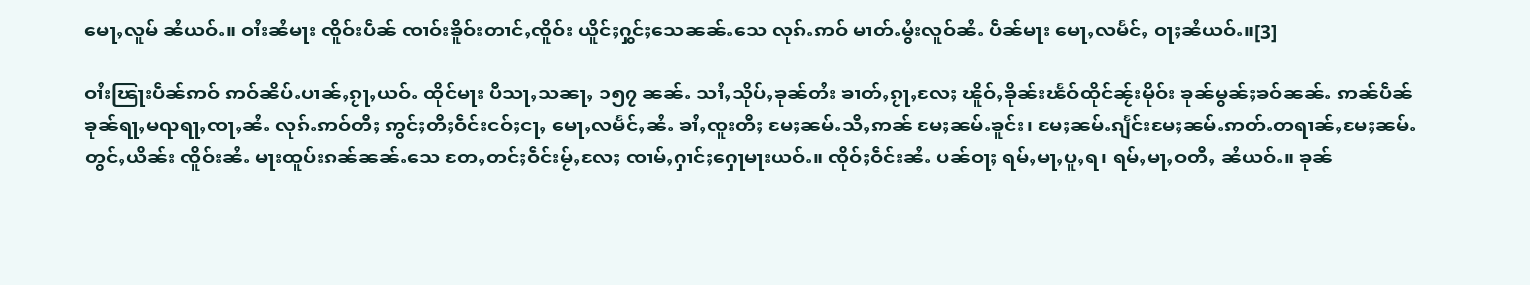မေႃႇလူမ် ၼႆယဝ်ႉ။ ဝၢႆးၼႆမႃး ၸိူဝ်းပဵၼ် ၸၢဝ်းၶိူဝ်းတၢင်ႇၸိူဝ်း ယိူင်ႈႁွင်ႈသေၼၼ်ႉသေ လုၵ်ႉဢဝ် မၢတ်ႉမွႆးလူဝ်ၼႆႉ ပဵၼ်မႃး မေႃႇလမႅင်ႇ ဝႃႈၼႆယဝ်ႉ။[3]

ဝၢႆးၽြႃးပဵၼ်ဢဝ် ဢဝ်ၼိပ်ႉပၢၼ်ႇၵႂႃႇယဝ်ႉ ထိုင်မႃး ပီသႃႇသၼႃႇ ၁၅၇ ၼၼ်ႉ သၢႆႇသိုပ်ႇၶုၼ်တႆး ၶၢတ်ႇၵႂႃႇလႄႈ ၽိူဝ်ႇၶိုၼ်းၽႅဝ်ထိုင်ၼႂ်းမိုဝ်း ၶုၼ်မွၼ်ႈၶဝ်ၼၼ်ႉ ဢၼ်ပဵၼ် ၶုၼ်ရႃႇမၺရႃႇၸႃႇၼႆႉ လုၵ်ႉဢဝ်တီႈ ဢွင်ႈတီႈဝဵင်းငဝ်ႈငႃႇ မေႃႇလမႅင်ႇၼႆႉ ၶၢႆႇၸူးတီႈ မႄႈၼမ်ႉသီႇဢၼ် မႄႈၼမ်ႉၶူင်း၊ မႄႈၼမ်ႉၵျႅင်းမႄႈၼမ်ႉဢတ်ႉတရၢၼ်ႇမႄႈၼမ်ႉတွင်ႇယိၼ်း ၸိူဝ်းၼႆႉ မႃးထူပ်းၵၼ်ၼၼ်ႉသေ တႄႇတင်ႈဝဵင်းမႂ်ႇလႄႈ ၸၢမ်ႇႁၢင်ႈႁေႃမႃးယဝ်ႉ။ ၸိုဝ်ႈဝဵင်းၼႆႉ ပၼ်ဝႃႈ ရမ်ႇမႃႇပူႇရ၊ ရမ်ႇမႃႇဝတီႇ ၼႆယဝ်ႉ။ ၶုၼ်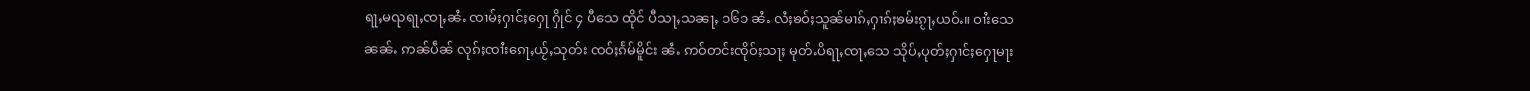ရႃႇမၺရႃႇၸႃႇၼႆႉ ၸၢမ်ႈႁၢင်ႈႁေႃ ႁိုင် ၄ ပီသေ ထိုင် ပီသႃႇသၼႃႇ ၁၆၁ ၼႆႉ လႆႈၶဝ်ႈသူၼ်မၢၵ်ႇႁၢၵ်ႈၶမ်းၵႂႃႇယဝ်ႉ။ ဝၢႆးသေၼၼ်ႉ ဢၼ်ပဵၼ် လုၵ်ႈၸၢႆးၵေႃႇယႂ်ႇသုတ်း ၸဝ်ႈၵႅမ်မိူင်း ၼႆႉ ဢဝ်တင်းၸိုဝ်ႈသႃႈ မုတ်ႉပိရႃႇၸႃႇသေ သိုပ်ႇပုတ်ႈႁၢင်ႈႁေႃမႃး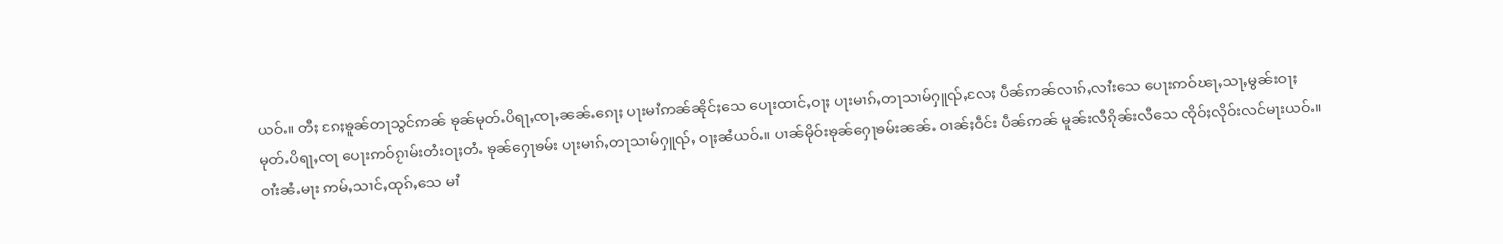ယဝ်ႉ။ တီႈ ၵႄႈၶူၼ်တႃသွင်ဢၼ် ၶုၼ်မုတ်ႉပိရႃႇၸႃႇၼၼ်ႉၵေႃႈ ပႃးမၢႆဢၼ်ၼိုင်ႈသေ ပေႃးထၢင်ႇဝႃႈ ပႃးမၢၵ်ႇတႃသၢမ်ႁူၺ်ႇလႄႈ ပဵၼ်ဢၼ်လၢၵ်ႇလၢႆးသေ ပေႃးဢဝ်ၽႃႇသႃႇမွၼ်းဝႃႈ မုတ်ႉပိရႃႇၸႃ ပေႃးဢဝ်ၵႂၢမ်းတႆးဝႃႈတႆႉ ၶုၼ်ႁေႃၶမ်း ပႃးမၢၵ်ႇတႃသၢမ်ႁူၺ်ႇ ဝႃႈၼႆယဝ်ႉ။ ပၢၼ်မိုဝ်းၶုၼ်ႁေႃၶမ်းၼၼ်ႉ ဝၢၼ်ႈဝဵင်း ပဵၼ်ဢၼ် မူၼ်းလီၵိုၼ်းလီသေ ၸိုဝ်ႈလိုဝ်းလင်မႃးယဝ်ႉ။ ဝၢႆးၼႆႉမႃး ဢမ်ႇသၢင်ႇထုၵ်ႇသေ မၢႆ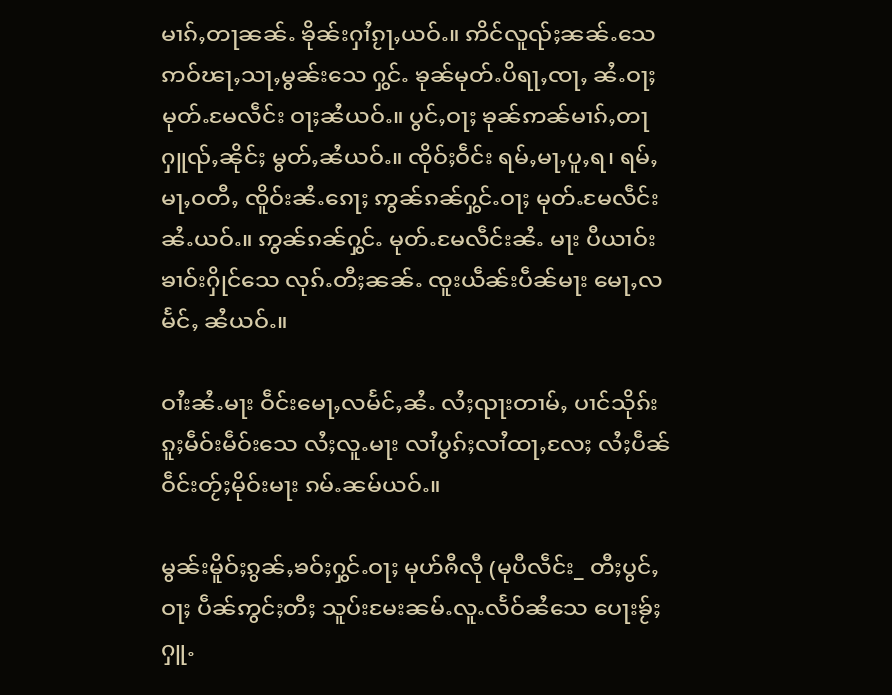မၢၵ်ႇတႃၼၼ်ႉ ၶိုၼ်းႁၢႆၵႂႃႇယဝ်ႉ။ ဢိင်လူၺ်ႈၼၼ်ႉသေ ဢဝ်ၽႃႇသႃႇမွၼ်းသေ ႁွင်ႉ ၶုၼ်မုတ်ႉပိရႃႇၸႃႇ ၼႆႉဝႃႈ မုတ်ႉမႄလဵင်း ဝႃႈၼႆယဝ်ႉ။ ပွင်ႇဝႃႈ ၶုၼ်ဢၼ်မၢၵ်ႇတႃႁူၺ်ႇၼိုင်ႈ မွတ်ႇၼႆယဝ်ႉ။ ၸိုဝ်ႈဝဵင်း ရမ်ႇမႃႇပူႇရ၊ ရမ်ႇမႃႇဝတီႇ ၸိူဝ်းၼႆႉၵေႃႈ ဢွၼ်ၵၼ်ႁွင်ႉဝႃႈ မုတ်ႉမႄလဵင်း ၼႆႉယဝ်ႉ။ ဢွၼ်ၵၼ်ႁွင်ႉ မုတ်ႉမႄလဵင်းၼႆႉ မႃး ပီယၢဝ်းၶၢဝ်းႁိုင်သေ လုၵ်ႉတီႈၼၼ်ႉ ၸူးယဵၼ်းပဵၼ်မႃး မေႃႇလမႅင်ႇ ၼႆယဝ်ႉ။

ဝၢႆးၼႆႉမႃး ဝဵင်းမေႃႇလမႅင်ႇၼႆႉ လႆႈၺႃးတၢမ်ႇ ပၢင်သိုၵ်းၵူႈမဵဝ်းမဵဝ်းသေ လႆႈလူႉမႃး လၢႆပွၵ်ႈလၢႆထႃႇလႄႈ လႆႈပဵၼ် ဝဵင်းတႂ်ႈမိုဝ်းမႃး ၵမ်ႉၼမ်ယဝ်ႉ။

မွၼ်းမိူဝ်ႈၵွၼ်ႇၶဝ်ႈႁွင်ႉဝႃႈ မုဟ်ၐီလီု (မုပီလဵင်း_ တီႈပွင်ႇဝႃႈ ပဵၼ်ဢွင်ႈတီႈ သူပ်းမႄးၼမ်ႉလူႉလႅဝ်ၼႆသေ ပေႃးၶႂ်ႈႁူႉ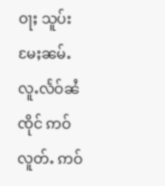ဝႃႈ သူပ်းမႄႈၼမ်ႉလူႉလႅဝ်ၼႆၸိုင် ဢဝ်လူတ်ႉ ဢဝ်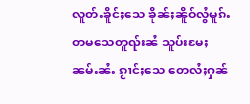လူတ်ႉၶိူင်ႈသေ ၶိုၼ်ႈၼိူဝ်လွႆမူၵ်ႉတမသေတူၺ်းၼႆ သူပ်းမႄႈၼမ်ႉၼႆႉ ၵႂၢင်ႈသေ တေလႆႈႁၼ်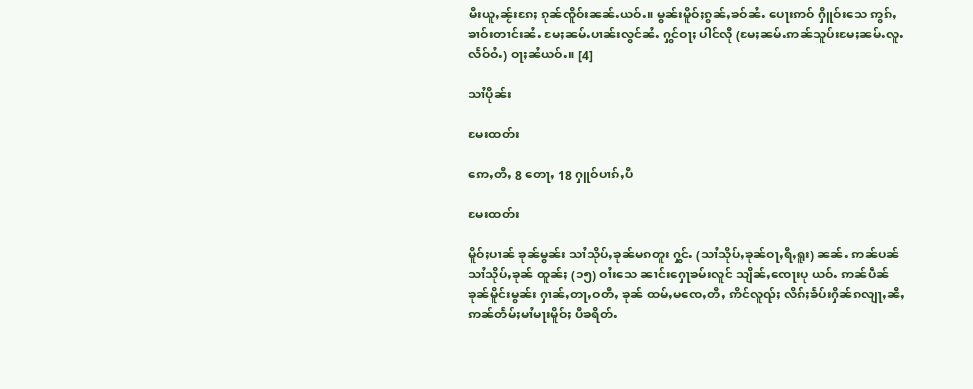မီးယူႇၼႂ်းၵႄႈ ၵုၼ်ၸိူဝ်းၼၼ်ႉယဝ်ႉ။ မွၼ်းမိူဝ်ႈၵွၼ်ႇၶဝ်ၼႆႉ ပေႃးဢဝ် ႁိူဝ်းသေ ဢွၵ်ႇၶၢဝ်းတၢင်းၼႆႉ မႄႈၼမ်ႉပၢၼ်းလွင်ၼႆႉ ႁွင်ဝႃႈ ပါင်လီု (မႄႈၼမ်ႉဢၼ်သူပ်းမႄႈၼမ်ႉလူႉလႅဝ်ဝႆႉ) ဝႃႈၼႆယဝ်ႉ။ [4]

သၢႆပိုၼ်း

မႄးထတ်း

ဢေႇတီႇ 8 တေႃႇ 18 ႁူဝ်ပၢၵ်ႇပီ

မႄးထတ်း

မိူဝ်ႈပၢၼ် ၶုၼ်မွၼ်း သၢႆသိုပ်ႇၶုၼ်မၵတူး ႁွင်ႉ (သၢႆသိုပ်ႇၶုၼ်ဝႃႇရီႇရူး) ၼၼ်ႉ ဢၼ်ပၼ် သၢႆသိုပ်ႇၶုၼ် ထူၼ်ႈ (၁၅) ဝၢႆးသေ ၼၢင်းႁေႃၶမ်းလူင် သျိၼ်ႇၸေႃးပု ယဝ်ႉ ဢၼ်ပဵၼ် ၶုၼ်မိူင်းမွၼ်း ႁၢၼ်ႇတႃႇဝတီႇ ၶုၼ် ထမ်ႇမၸေႇတီႇ ဢိင်လူၺ်ႈ လိၵ်ႈၶႅပ်းႁိၼ်ၵလျႃႇၼီႇ ဢၼ်တႅမ်ႈမၢႆမႃးမိူဝ်ႈ ပီၶရိတ်ႉ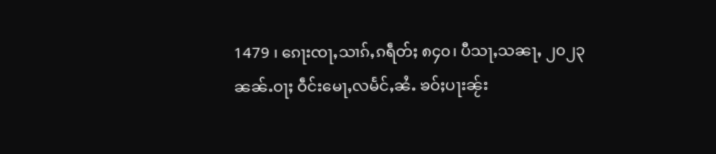1479 ၊ ၵေႃးၸႃႇသၢၵ်ႇၵရဵတ်ႈ ၈၄၀၊ ပီသႃႇသၼႃႇ ၂၀၂၃ ၼၼ်ႉဝႃႈ ဝဵင်းမေႃႇလမႅင်ႇၼႆႉ ၶဝ်ႈပႃးၼႂ်း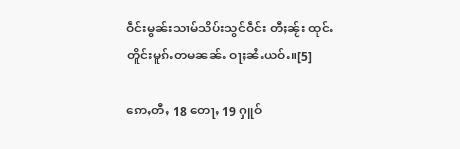ဝဵင်းမွၼ်းသၢမ်သိပ်းသွင်ဝဵင်း တီႈၼႂ်း ထုင်ႉတိူင်းမူၵ်ႉတမၼၼ်ႉ ဝႃႈၼႆႉယဝ်ႉ။[5]

ဢေႇတီႇ 18 တေႃႇ 19 ႁူဝ်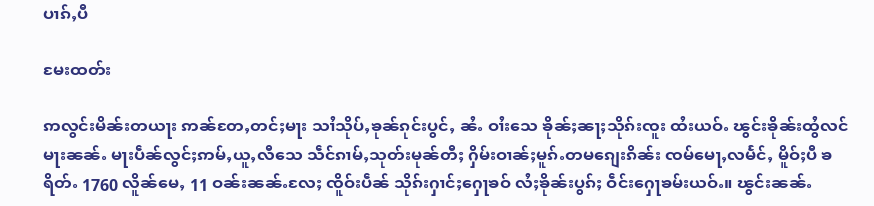ပၢၵ်ႇပီ

မႄးထတ်း

ဢလွင်းမိၼ်းတယႃး ဢၼ်တႄႇတင်ႈမႃး သၢႆသိုပ်ႇၶုၼ်ၵုင်းပွင်ႇ ၼႆႉ ဝၢႆးသေ ၶိုၼ်ႈၼႃႈသိုၵ်းၸူး ထႆးယဝ်ႉ ၽွင်းၶိုၼ်းထွႆလင်မႃးၼၼ်ႉ မႃးပဵၼ်လွင်ႈဢမ်ႇယူႇလီသေ သဵင်ၵၢမ်ႇသုတ်းမုၼ်တီႈ ႁိမ်းဝၢၼ်ႈမူၵ်ႉတမၵျေးၵိၼ်း ၸမ်မေႃႇလမႅင်ႇ မိူဝ်ႈပီ ၶရိတ်ႉ 1760 လိူၼ်မေႇ 11 ဝၼ်းၼၼ်ႉလႄႈ ၸိူဝ်းပဵၼ် သိုၵ်းႁၢင်ႈႁေႃၶဝ် လႆႈၶိုၼ်းပွၵ်ႈ ဝဵင်းႁေႃၶမ်းယဝ်ႉ။ ၽွင်းၼၼ်ႉ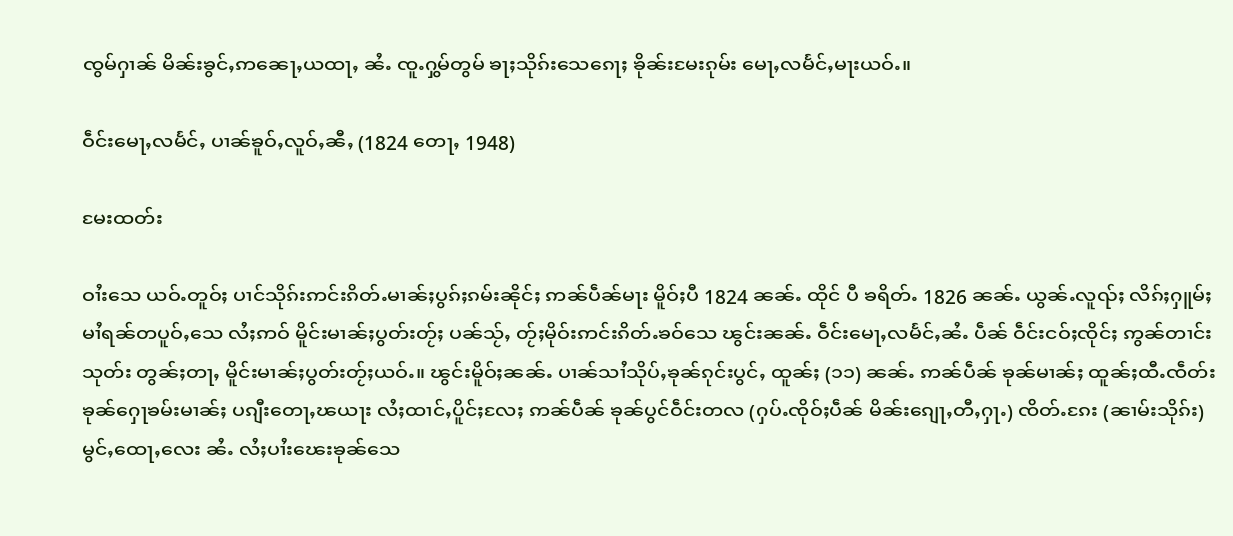ၸွမ်ႁၢၼ် မိၼ်းၶွင်ႇဢၼေႃႇယထႃႇ ၼႆႉ ၸူႉႁွမ်တွမ် ၶႃႈသိုၵ်းသေၵေႃႈ ၶိုၼ်းမႄးၵုမ်း မေႃႇလမႅင်ႇမႃးယဝ်ႉ။

ဝဵင်းမေႃႇလမႅင်ႇ ပၢၼ်ၶူဝ်ႇလူဝ်ႇၼီႇ (1824 တေႃႇ 1948)

မႄးထတ်း

ဝၢႆးသေ ယဝ်ႉတူဝ်ႈ ပၢင်သိုၵ်းဢင်းၵိတ်ႉမၢၼ်ႈပွၵ်ႈၵမ်းၼိုင်ႈ ဢၼ်ပဵၼ်မႃး မိူဝ်ႈပီ 1824 ၼၼ်ႉ ထိုင် ပီ ၶရိတ်ႉ 1826 ၼၼ်ႉ ယွၼ်ႉလူၺ်ႈ လိၵ်ႈႁူမ်ႈမၢႆရၼ်တပူဝ်ႇသေ လႆႈဢဝ် မိူင်းမၢၼ်ႈပွတ်းတႂ်ႈ ပၼ်သႂ်ႇ တႂ်ႈမိုဝ်းဢင်းၵိတ်ႉၶဝ်သေ ၽွင်းၼၼ်ႉ ဝဵင်းမေႃႇလမႅင်ႇၼႆႉ ပဵၼ် ဝဵင်းငဝ်ႈၸိုင်ႈ ဢွၼ်တၢင်းသုတ်း တွၼ်ႈတႃႇ မိူင်းမၢၼ်ႈပွတ်းတႂ်ႈယဝ်ႉ။ ၽွင်းမိူဝ်ႈၼၼ်ႉ ပၢၼ်သၢႆသိုပ်ႇၶုၼ်ၵုင်းပွင်ႇ ထူၼ်ႈ (၁၁) ၼၼ်ႉ ဢၼ်ပဵၼ် ၶုၼ်မၢၼ်ႈ ထူၼ်ႈထီႉၸဵတ်း ၶုၼ်ႁေႃၶမ်းမၢၼ်ႈ ပၵျီးတေႃႇၽယႃး လႆႈထၢင်ႇပိူင်ႈလႄႈ ဢၼ်ပဵၼ် ၶုၼ်ပွင်ဝဵင်းတလ (ႁပ်ႉၸိုဝ်ႈပဵၼ် မိၼ်းၵျေႃႇတီႇႁႃႉ) ၸိတ်ႉၵႄး (ၼၢမ်းသိုၵ်း) မွင်ႇထေႃႇလေး ၼႆႉ လႆႈပၢႆးၽေးၶုၼ်သေ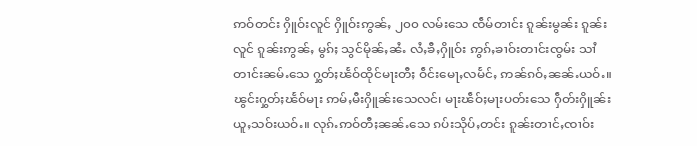ဢဝ်တင်း ႁိူဝ်းလူင် ႁိူဝ်းဢွၼ်ႇ ၂၀၀ လမ်းသေ ၸဵမ်တၢင်း ၵူၼ်းမွၼ်း ၵူၼ်းလူင် ၵူၼ်းဢွၼ်ႇ မွၵ်ႈ သွင်မိုၼ်ႇၼႆႉ လႆႇၶီႇႁိူဝ်း ဢွၵ်ႇၶၢဝ်းတၢင်းၸွမ်း သၢႆတၢင်းၼမ်ႉသေ ႁွတ်ႈၽႅဝ်ထိုင်မႃးတီႈ ဝဵင်းမေႃႇလမႅင်ႇ ဢၼ်ၵဝ်ႇၼၼ်ႉယဝ်ႉ။ ၽွင်းႁွတ်ႈၽႅဝ်မႃး ဢမ်ႇမီးႁိူၼ်းသေလင်၊ မႃးၽဵဝ်ႈမႃးပတ်းသေ ႁဵတ်းႁိူၼ်းယူႇသဝ်းယဝ်ႉ။ လုၵ်ႉဢဝ်တီႈၼၼ်ႉသေ ၵပ်းသိုပ်ႇတင်း ၵူၼ်းတၢင်ႇၸၢဝ်း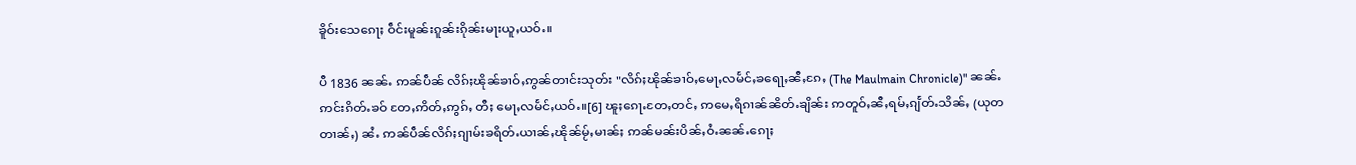ၶိူဝ်းသေၵေႃႈ ဝဵင်းမူၼ်းၵူၼ်းၵိုၼ်းမႃးယူႇယဝ်ႉ။

ပီ 1836 ၼၼ်ႉ ဢၼ်ပဵၼ် လိၵ်ႈၽိုၼ်ၶၢဝ်ႇဢွၼ်တၢင်းသုတ်း "လိၵ်ႈၽိုၼ်ၶၢဝ်ႇမေႃႇလမႅင်ႇၶရေႃႇၼီႇၵႄႇ (The Maulmain Chronicle)" ၼၼ်ႉ ဢင်းၵိတ်ႉၶဝ် တႄႇဢိတ်ႇဢွၵ်ႇ တီႈ မေႃႇလမႅင်ႇယဝ်ႉ။[6] ၽူႈၵေႃႉတႄႇတင်ႇ ဢမေႇရိၵၢၼ်ၼိတ်ႉၶျိၼ်း ဢတူဝ်ႇၼီႇရမ်ႇၵျႅတ်ႉသိၼ်ႇ (ယုတတၢၼ်ႇ) ၼႆႉ ဢၼ်ပဵၼ်လိၵ်ႈၵျၢမ်းၶရိတ်ႉယၢၼ်ႇၽိုၼ်မႂ်ႇမၢၼ်ႈ ဢၼ်မၼ်းပိၼ်ႇဝႆႉၼၼ်ႉၵေႃႈ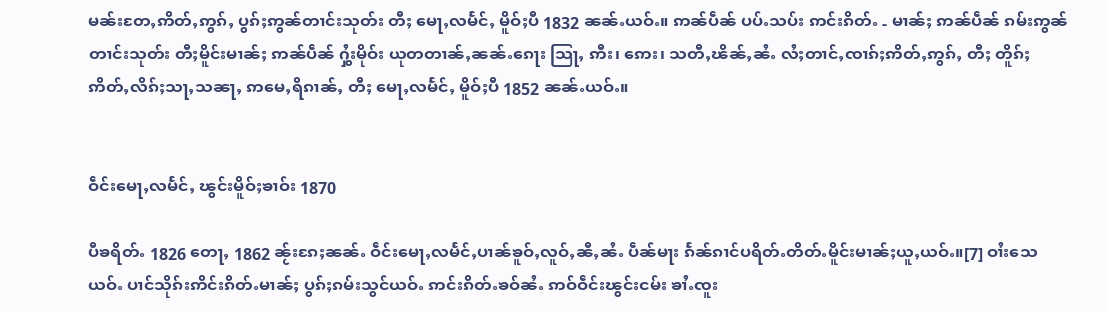မၼ်းတႄႇဢိတ်ႇဢွၵ်ႇ ပွၵ်ႈဢွၼ်တၢင်းသုတ်း တီႈ မေႃႇလမႅင်ႇ မိူဝ်ႈပီ 1832 ၼၼ်ႉယဝ်ႉ။ ဢၼ်ပဵၼ် ပပ်ႉသပ်း ဢင်းၵိတ်ႉ - မၢၼ်ႈ ဢၼ်ပဵၼ် ၵမ်းဢွၼ်တၢင်းသုတ်း တီႈမိူင်းမၢၼ်ႈ ဢၼ်ပဵၼ် ႁွႆးမိုဝ်း ယုတတၢၼ်ႇၼၼ်ႉၵေႃး သြႃႇ ဢီး၊ ဢေး၊ သတီႇၽိၼ်ႇၼႆႉ လႆႈတၢင်ႇၸၢၵ်ႈဢိတ်ႇဢွၵ်ႇ တီႈ တိူၵ်ႈဢိတ်ႇလိၵ်ႈသႃႇသၼႃႇ ဢမေႇရိၵၢၼ်ႇ တီႈ မေႃႇလမႅင်ႇ မိူဝ်ႈပီ 1852 ၼၼ်ႉယဝ်ႉ။


ဝဵင်းမေႃႇလမႅင်ႇ ၽွင်းမိူဝ်ႈၶၢဝ်း 1870

ပီၶရိတ်ႉ 1826 တေႃႇ 1862 ၼႂ်းၵႄႈၼၼ်ႉ ဝဵင်းမေႃႇလမႅင်ႇပၢၼ်ၶူဝ်ႇလူဝ်ႇၼီႇၼႆႉ ပဵၼ်မႃး ၵႅၼ်ၵၢင်ပရိတ်ႉတိတ်ႉမိူင်းမၢၼ်ႈယူႇယဝ်ႉ။[7] ဝၢႆးသေ ယဝ်ႉ ပၢင်သိုၵ်းဢိင်းၵိတ်ႉမၢၼ်ႈ ပွၵ်ႈၵမ်းသွင်ယဝ်ႉ ဢင်းၵိတ်ႉၶဝ်ၼႆႉ ဢဝ်ဝဵင်းၽွင်းငမ်း ၶၢႆႉၸူး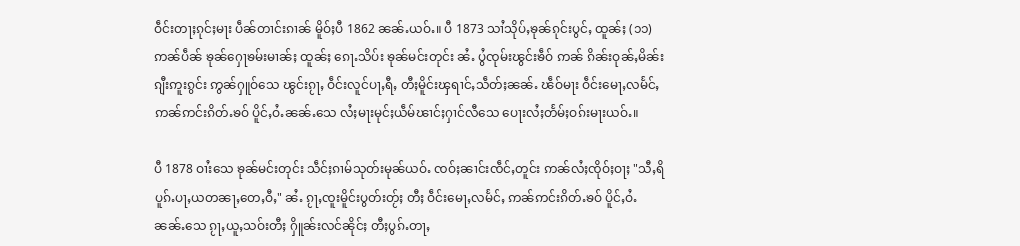ဝဵင်းတႃႈၵုင်ႈမႃး ပဵၼ်တၢင်းၵၢၼ် မိူဝ်ႈပီ 1862 ၼၼ်ႉယဝ်ႉ။ ပီ 1873 သၢႆသိုပ်ႇၶုၼ်ၵုင်းပွင်ႇ ထူၼ်ႈ (၁၁) ဢၼ်ပဵၼ် ၶုၼ်ႁေႃၶမ်းမၢၼ်ႈ ထူၼ်ႈ ၵေႃႉသိပ်း ၶုၼ်မင်းတုင်း ၼႆႉ ပွႆၸုမ်းၽွင်းၶဵဝ် ဢၼ် ၵိၼ်းဝုၼ်ႇမိၼ်းၵျီးဢူးၵွင်း ဢွၼ်ႁူဝ်သေ ၽွင်းၵႂႃႇ ဝဵင်းလူင်ပႃႇရီႇ တီႈမိူင်းၾရၢင်ႇသဵတ်ႈၼၼ်ႉ ၽဵဝ်မႃး ဝဵင်းမေႃႇလမႅင်ႇ ဢၼ်ဢင်းၵိတ်ႉၶဝ် ပိူင်ႇဝႆႉၼၼ်ႉသေ လႆႈမႃးမုင်ႈယဵမ်ၽၢင်ႈႁၢင်လီသေ ပေႃးလႆႈတႅမ်ႈဝၵ်းမႃးယဝ်ႉ။

ပီ 1878 ဝၢႆးသေ ၶုၼ်မင်းတုင်း သဵင်ႈၵၢမ်သုတ်းမုၼ်ယဝ်ႉ ၸဝ်ႈၼၢင်းၸဵင်ႇတူင်း ဢၼ်လႆႈၸိုဝ်ႈဝႃႈ "သီႇရိပူၵ်ႉပႃႇယတၼႃႇတေႇဝီႇ" ၼႆႉ ၵႂႃႇၸူးမိူင်းပွတ်းတႂ်ႈ တီႈ ဝဵင်းမေႃႇလမႅင်ႇ ဢၼ်ဢင်းၵိတ်ႉၶဝ် ပိူင်ႇဝႆႉၼၼ်ႉသေ ၵႂႃႇယူႇသဝ်းတီႈ ႁိူၼ်းလင်ၼိုင်ႈ တီႈပွၵ်ႉတႃႇ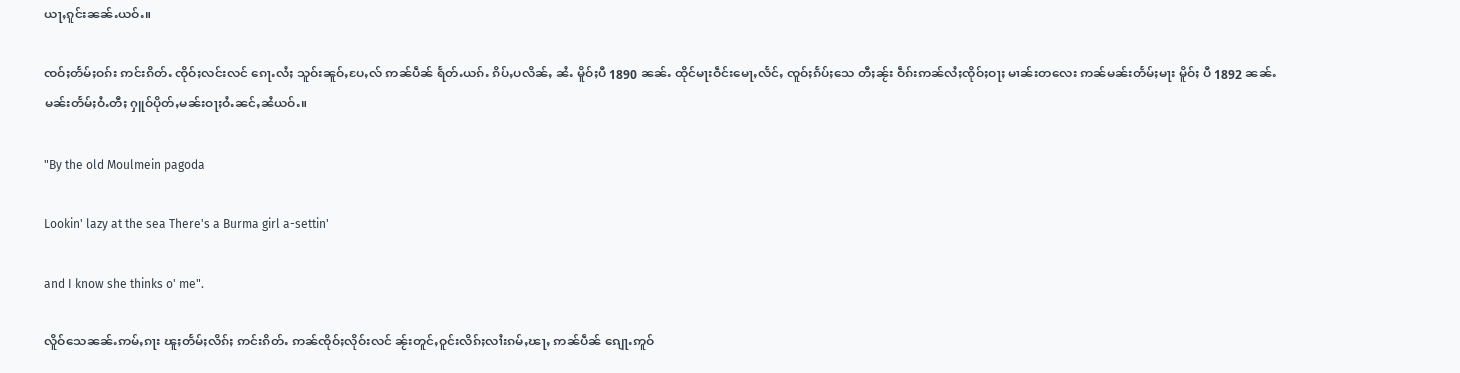ယႃႇၵူင်းၼၼ်ႉယဝ်ႉ။

ၸဝ်ႈတႅမ်ႈဝၵ်း ဢင်းၵိတ်ႉ ၸိုဝ်ႈလင်းလင် ၵေႃႉလႆႈ သူဝ်းၼူဝ်ႇပႄႇလ် ဢၼ်ပဵၼ် ရႅတ်ႉယၵ်ႉ ၵိပ်ႇပလိၼ်ႇ ၼႆႉ မိူဝ်ႈပီ 1890 ၼၼ်ႉ ထိုင်မႃးဝဵင်းမေႃႇလႅင်ႇ ၸူဝ်ႈၵႅပ်ႈသေ တီႈၼႂ်း ဝဵၵ်းဢၼ်လႆႈၸိုဝ်ႈဝႃႈ မၢၼ်းတလေး ဢၼ်မၼ်းတႅမ်ႈမႃး မိူဝ်ႈ ပီ 1892 ၼၼ်ႉ မၼ်းတႅမ်ႈဝႆႉတီႈ ႁူဝ်ပိုတ်ႇမၼ်းဝႃႈဝႆႉၼင်ႇၼႆယဝ်ႉ။

"By the old Moulmein pagoda

Lookin' lazy at the sea There's a Burma girl a-settin'

and I know she thinks o' me".

လိူဝ်သေၼၼ်ႉဢမ်ႇၵႃး ၽူႈတႅမ်ႈလိၵ်ႈ ဢင်းၵိတ်ႉ ဢၼ်ၸိုဝ်ႈလိုဝ်းလင် ၼႂ်းတူင်ႇဝူင်းလိၵ်ႈလၢႆးၵမ်ႇၽႃႇ ဢၼ်ပဵၼ် ၵျေႃႉဢူဝ်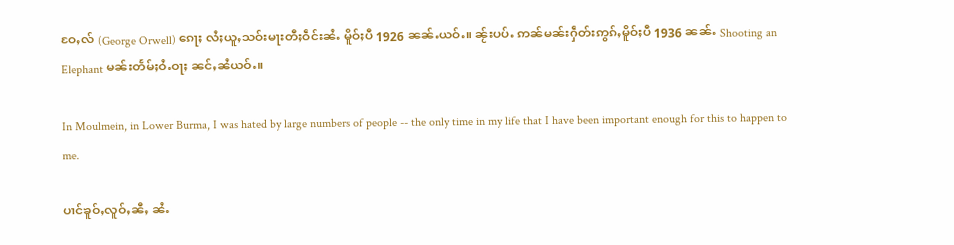ဝႄႇလ် (George Orwell) ၵေႃႈ လႆႈယူႇသဝ်းမႃးတီႈဝဵင်းၼႆႉ မိူဝ်ႈပီ 1926 ၼၼ်ႉယဝ်ႉ။ ၼႂ်းပပ်ႉ ဢၼ်မၼ်းႁဵတ်းဢွၵ်ႇမိူဝ်ႈပီ 1936 ၼၼ်ႉ Shooting an Elephant မၼ်းတႅမ်ႈဝႆႉဝႃႈ ၼင်ႇၼႆယဝ်ႉ။

In Moulmein, in Lower Burma, I was hated by large numbers of people -- the only time in my life that I have been important enough for this to happen to me.

ပၢင်ၶူဝ်ႇလူဝ်ႇၼီႇ ၼႆႉ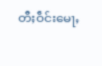တီႈဝဵင်းမေႃႇ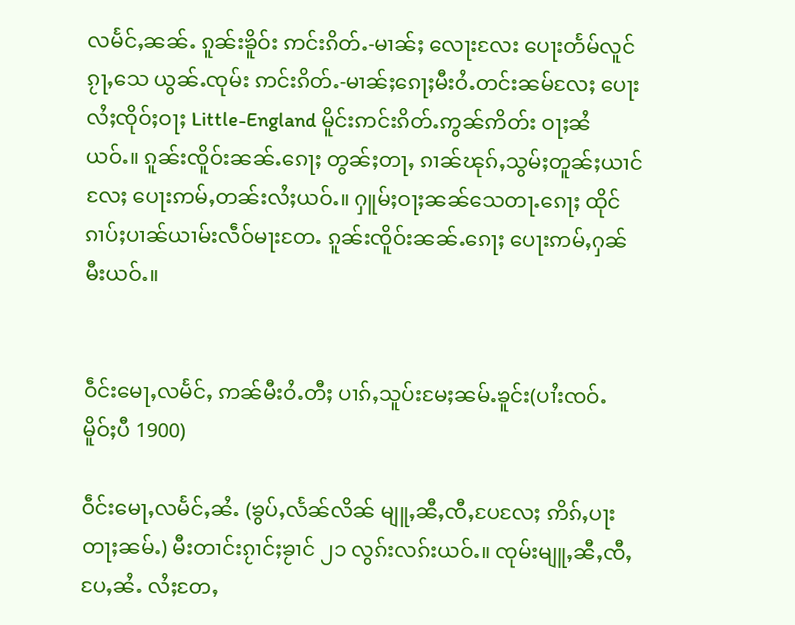လမႅင်ႇၼၼ်ႉ ၵူၼ်းၶိူဝ်း ဢင်းၵိတ်ႉ-မၢၼ်ႈ လေႃးလႄး ပေႃးတႅမ်လူင်ၵႂႃႇသေ ယွၼ်ႉၸုမ်း ဢင်းၵိတ်ႉ-မၢၼ်ႈၵေႃႈမီးဝႆႉတင်းၼမ်လႄႈ ပေႃးလႆႈၸိုဝ်ႈဝႃႈ Little-England မိူင်းဢင်းၵိတ်ႉဢွၼ်ဢိတ်း ဝႃႈၼႆယဝ်ႉ။ ၵူၼ်းၸိူဝ်းၼၼ်ႉၵေႃႈ တွၼ်ႈတႃႇ ၵၢၼ်ၽုၵ်ႇသွမ်ႈတူၼ်ႈယၢင်လႄႈ ပေႃးဢမ်ႇတၼ်းလႆႈယဝ်ႉ။ ႁူမ်ႈဝႃႈၼၼ်သေတႃႉၵေႃႈ ထိုင်ၵၢပ်ႈပၢၼ်ယၢမ်းလဵဝ်မႃးတႄႉ ၵူၼ်းၸိူဝ်းၼၼ်ႉၵေႃႈ ပေႃးဢမ်ႇႁၼ်မီးယဝ်ႉ။


ဝဵင်းမေႃႇလမႅင်ႇ ဢၼ်မီးဝႆႉတီႈ ပၢၵ်ႇသူပ်းမႄႈၼမ်ႉၶူင်း(ပၢႆးၸဝ်ႉ မိူဝ်ႈပီ 1900)

ဝဵင်းမေႃႇလမႅင်ႇၼႆႉ (ၶွပ်ႇလႅၼ်လိၼ် မျူႇၼီႇၸီႇပႄလႄႈ ဢိၵ်ႇပႃး တႃႈၼမ်ႉ) မီးတၢင်းၵႂၢင်ႈၶႂၢင် ၂၁ လွၵ်းလၵ်းယဝ်ႉ။ ၸုမ်းမျူႇၼီႇၸီႇပႄႇၼႆႉ လႆႈတႄႇ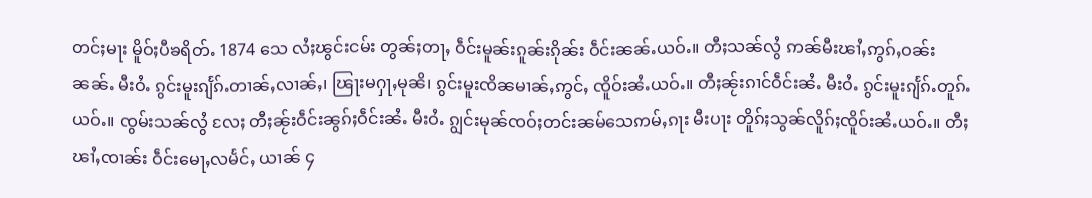တင်ႈမႃး မိူဝ်ႈပီၶရိတ်ႉ 1874 သေ လႆႈၽွင်းငမ်း တွၼ်ႈတႃႇ ဝဵင်းမူၼ်းၵူၼ်းၵိုၼ်း ဝဵင်းၼၼ်ႉယဝ်ႉ။ တီႈသၼ်လွႆ ဢၼ်မီးၽၢႆႇဢွၵ်ႇဝၼ်းၼၼ်ႉ မီးဝႆႉ ၵွင်းမူးၵျႅၵ်ႉတၢၼ်ႇလၢၼ်ႇ၊ ၽြႃးမႁႃႇမုၼိ၊ ၵွင်းမူးၸိၼမၢၼ်ႇဢွင်ႇ ၸိူဝ်းၼႆႉယဝ်ႉ။ တီႈၼႂ်းၵၢင်ဝဵင်းၼႆႉ မီးဝႆႉ ၵွင်းမူးၵျႅၵ်ႉတူၵ်ႉယဝ်ႉ။ ၸွမ်းသၼ်လွႆ လႄႈ တီႈၼႂ်းဝဵင်းၼွၵ်ႈဝဵင်းၼႆႉ မီးဝႆႉ ၵျွင်းမုၼ်ၸဝ်ႈတင်းၼမ်သေဢမ်ႇၵႃး မီးပႃး တိူၵ်ႈသွၼ်လိူၵ်ႈၸိူဝ်းၼႆႉယဝ်ႉ။ တီႈၽၢႆႇၸၢၼ်း ဝဵင်းမေႃႇလမႅင်ႇ ယၢၼ် ၄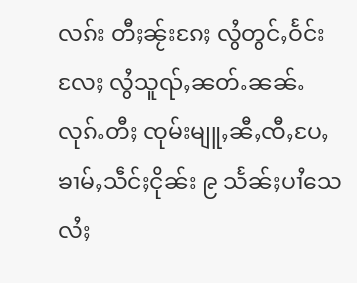လၵ်း တီႈၼႂ်းၵႄႈ လွႆတွင်ႇဝႅင်း လႄႈ လွႆသူၺ်ႇၼတ်ႉၼၼ်ႉ လုၵ်ႉတီႈ ၸုမ်းမျူႇၼီႇၸီႇပႄႇ ၶၢမ်ႇသဵင်ႈငိုၼ်း ၉ သႅၼ်ႈပၢႆသေ လႆႈ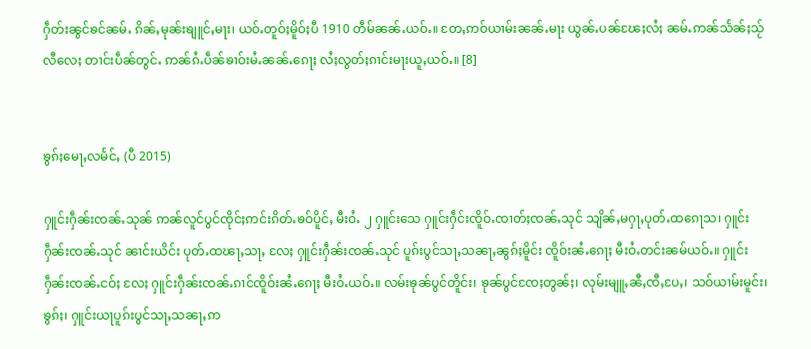ႁဵတ်းၼွင်ၶင်ၼမ်ႉ ၵိၼ်ႇမုၼ်းၶျူင်ႇမႃး၊ ယဝ်ႉတူဝ်ႈမိူဝ်ႈပီ 1910 တဵမ်ၼၼ်ႉယဝ်ႉ။ တႄႇဢဝ်ယၢမ်းၼၼ်ႉမႃး ယွၼ်ႉပၼ်ၽႄႈလႆႈ ၼမ်ႉဢၼ်သႅၼ်ႈသႂ်လီလေႈ တၢင်းပဵၼ်တွင်ႉ ဢၼ်ၵႆႉပဵၼ်ၶၢဝ်းမႆႉၼၼ်ႉၵေႃႈ လႆႈလွတ်ႈၵၢင်းမႃးယူႇယဝ်ႉ။ [8]


ၶွၵ်ႈမေႃႇလမႅင်ႇ (ပီ 2015)

ႁူင်းႁဵၼ်းၸၼ်ႉသုၼ် ဢၼ်လူင်ပွင်ၸိုင်ႈဢင်းၵိတ်ႉၶဝ်ပိူင်ႇ မီးဝႆႉ ၂ ႁူင်းသေ ႁူင်းႁဵင်းၸိူဝ်ႉၸၢတ်ႈၸၼ်ႉသုင် သျိၼ်ႇမႁႃႇပုတ်ႉထၵေႃသ၊ ႁူင်းႁဵၼ်းၸၼ်ႉသုင် ၼၢင်းယိင်း ပုတ်ႉထၽႃႇသႃႇ လႄႈ ႁူင်းႁဵၼ်းၸၼ်ႉသုင် ပူၵ်းပွင်သႃႇသၼႃႇၼွၵ်ႈမိူင်း ၸိူဝ်းၼႆႉၵေႃႈ မီးဝႆႉတင်းၼမ်ယဝ်ႉ။ ႁူင်းႁဵၼ်းၸၼ်ႉငဝ်ႈ လႄႈ ႁူင်းႁဵၼ်းၸၼ်ႉၵၢင်ၸိူဝ်းၼႆႉၵေႃႈ မီးဝႆႉယဝ်ႉ။ လမ်းၶုၼ်ပွင်တိူင်း၊ ၶုၼ်ပွင်ၸႄႈတွၼ်ႈ၊ လုမ်းမျူႇၼီႇၸီႇပႄႇ၊ သဝ်ယၢမ်းမူင်း၊ ၶွၵ်ႈ၊ ႁူင်းယႃပူၵ်းပွင်သႃႇသၼႃႇဢ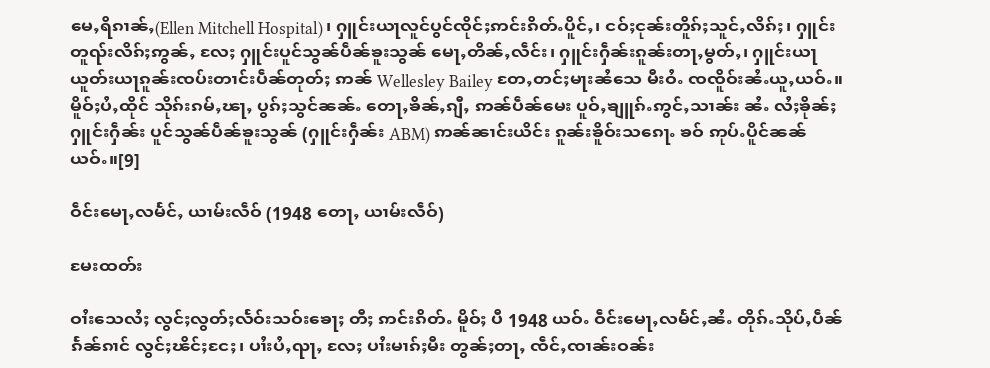မေႇရိၵၢၼ်ႇ(Ellen Mitchell Hospital)၊ ႁူင်းယႃလူင်ပွင်ၸိုင်ႈဢင်းၵိတ်ႉပိူင်ႇ၊ ငဝ်ႈငုၼ်းတိူၵ်ႈသူင်ႇလိၵ်ႈ၊ ႁူင်းတူၺ်းလိၵ်ႈဢွၼ်ႇ လႄႈ ႁူင်းပူင်သွၼ်ပဵၼ်ၶူးသွၼ် မေႃႇတိၼ်ႇလဵင်း၊ ႁူင်းႁဵၼ်းၵူၼ်းတႃႇမွတ်ႇ၊ ႁူင်းယႃယူတ်းယႃၵူၼ်းၸပ်းတၢင်းပဵၼ်တုတ်ႈ ဢၼ် Wellesley Bailey တႄႇတင်ႈမႃးၼႆသေ မီးဝႆႉ ၸၸိူဝ်းၼႆႉယူႇယဝ်ႉ။ မိူဝ်ႈပႆႇထိုင် သိုၵ်းၵမ်ႇၽႃႇ ပွၵ်ႈသွင်ၼၼ်ႉ တေႃႇၶိၼ်ႇၵျီႇ ဢၼ်ပဵၼ်မေး ပူဝ်ႇၶျူၵ်ႉဢွင်ႇသၢၼ်း ၼႆႉ လႆႈၶိုၼ်ႈႁူင်းႁဵၼ်း ပူင်သွၼ်ပဵၼ်ၶူးသွၼ် (ႁူင်းႁဵၼ်း ABM) ဢၼ်ၼၢင်းယိင်း ၵူၼ်းၶိူဝ်းသၵေႃႉ ၶဝ် ဢုပ်ႉပိူင်ၼၼ်ယဝ်ႉ။[9]

ဝဵင်းမေႃႇလမႅင်ႇ ယၢမ်းလဵဝ် (1948 တေႃႇ ယၢမ်းလဵဝ်)

မႄးထတ်း

ဝၢႆးသေလႆႈ လွင်ႈလွတ်ႈလႅဝ်းသဝ်းၶေႃႈ တီႈ ဢင်းၵိတ်ႉ မိူဝ်ႈ ပီ 1948 ယဝ်ႉ ဝဵင်းမေႃႇလမႅင်ႇၼႆႉ တိုၵ်ႉသိုပ်ႇပဵၼ် ၵႅၼ်ၵၢင် လွင်ႈၽိင်ႈငႄႈ၊ ပၢႆးပႆႇၺႃႇ လႄႈ ပၢႆးမၢၵ်ႈမီး တွၼ်ႈတႃႇ ၸဵင်ႇၸၢၼ်းဝၼ်း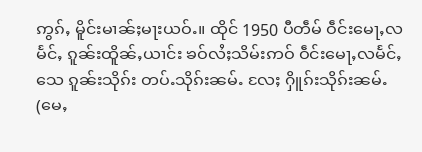ဢွၵ်ႇ မိူင်းမၢၼ်ႈမႃးယဝ်ႉ။ ထိုင် 1950 ပီတဵမ် ဝဵင်းမေႃႇလမႅင်ႇ ၵူၼ်းထိူၼ်ႇယၢင်း ၶဝ်လႆႈသိမ်းဢဝ် ဝဵင်းမေႃႇလမႅင်ႇသေ ၵူၼ်းသိုၵ်း တပ်ႉသိုၵ်းၼမ်ႉ လႄႈ ႁိူၵ်းသိုၵ်းၼမ်ႉ (မေႇ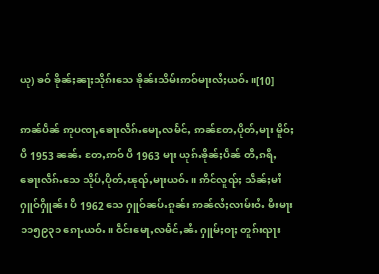ယု) ၶဝ် ၶိုၼ်ႈၼႃႈသိုၵ်းသေ ၶိုၼ်းသိမ်းဢဝ်မႃးလႆႈယဝ်ႉ။[10]

ဢၼ်ပဵၼ် ဢုပၸႃႇၶေႃးလဵၵ်ႉမေႃႇလမႅင်ႇ ဢၼ်တႄႇပိုတ်ႇမႃး မိူဝ်ႈပီ 1953 ၼၼ်ႉ တႄႇဢဝ် ပီ 1963 မႃး ယုၵ်ႉၶိုၼ်ႈပဵၼ် တီႇၵရီႇၶေႃးလဵၵ်ႉသေ သိုပ်ႇပိုတ်ႇၽုၺ်ႇမႃးယဝ်ႉ။ ဢိင်လူၺ်ႈ သဵၼ်ႈမၢႆႁူဝ်ႁိူၼ်း ပီ 1962 သေ ႁူဝ်ၼပ်ႉၵူၼ်း ဢၼ်လႆႈလၢမ်းဝႆႉ မီးမႃး ၁၁၅၉၃၁ ၵေႃႉယဝ်ႉ။ ဝဵင်းမေႃႇလမႅင်ႇၼႆႉ ႁူမ်ႈဝႃႈ တူၵ်းၺႃး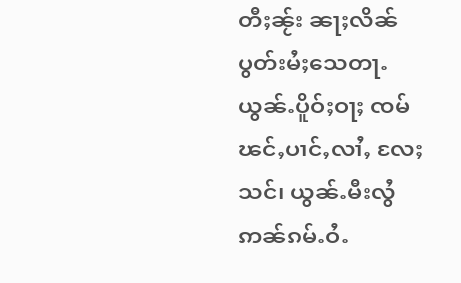တီႈၼႂ်း ၼႃႈလိၼ်ပွတ်းမႆႈသေတႃႉ ယွၼ်ႉပိူဝ်ႈဝႃႈ ၸမ်ၽင်ႇပၢင်ႇလၢႆႇ လႄႈသင်၊ ယွၼ်ႉမီးလွႆ ဢၼ်ၵမ်ႉဝႆႉ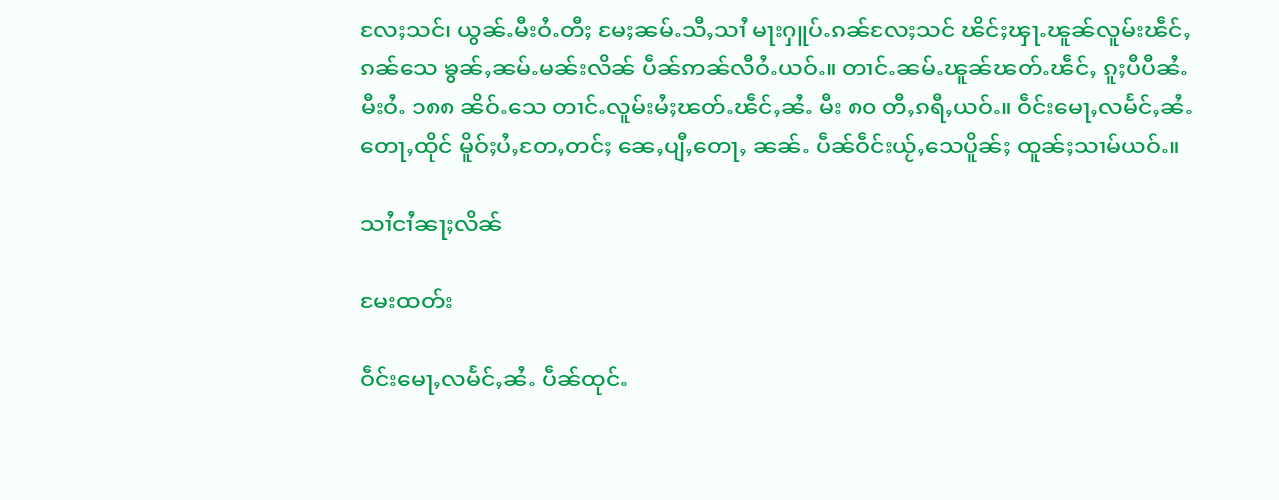လႄႈသင်၊ ယွၼ်ႉမီးဝႆႉတီႈ မႄႈၼမ်ႉသီႇသၢႆ မႃးႁူပ်ႉၵၼ်လႄႈသင် ၽိင်ႈၾႃႉၽူၼ်လူမ်းၽဵင်ႇၵၼ်သေ ၶွၼ်ႇၼမ်ႉမၼ်းလိၼ် ပဵၼ်ဢၼ်လီဝႆႉယဝ်ႉ။ တၢင်ႉၼမ်ႉၽူၼ်ၽတ်ႉၽဵင်ႇ ၵူႈပီပီၼႆႉ မီးဝႆႉ ၁၈၈ ၼိဝ်ႉသေ တၢင်ႉလူမ်းမႆႈၽတ်ႉၽဵင်ႇၼႆႉ မီး ၈၀ တီႇၵရီႇယဝ်ႉ။ ဝဵင်းမေႃႇလမႅင်ႇၼႆႉ တေႃႇထိုင် မိူဝ်ႈပႆႇတႄႇတင်ႈ ၼေႇပျီႇတေႃႇ ၼၼ်ႉ ပဵၼ်ဝဵင်းယႂ်ႇသေပိူၼ်ႈ ထူၼ်ႈသၢမ်ယဝ်ႉ။

သၢႆငၢႆၼႃႈလိၼ်

မႄးထတ်း

ဝဵင်းမေႃႇလမႅင်ႇၼႆႉ ပဵၼ်ထုင်ႉ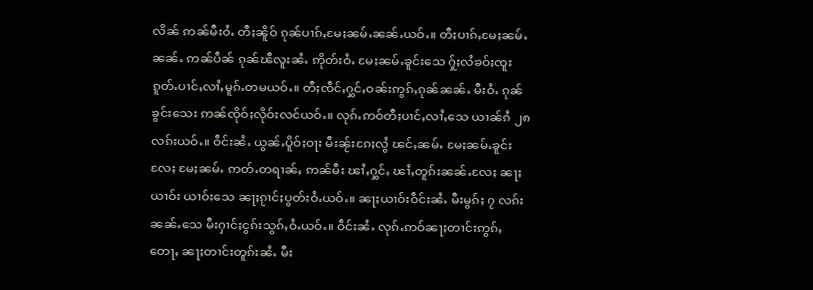လိၼ် ဢၼ်မီးဝႆႉ တီႈၼိူဝ် ၵုၼ်ပၢၵ်ႇမႄႈၼမ်ႉၼၼ်ႉယဝ်ႉ။ တီႈပၢၵ်ႇမႄႈၼမ်ႉၼၼ်ႉ ဢၼ်ပဵၼ် ၵုၼ်ၽီလူးၼႆႉ ဢိုတ်းဝႆႉ မႄႈၼမ်ႉၶူင်းသေ ႁႂ်ႈလႆၶဝ်ႈၸူး ၵူတ်ႉပၢင်ႇလၢႆႇမူၵ်ႉတမယဝ်ႉ။ တီႈၸဵင်ႇႁွင်ႇဝၼ်းဢွၵ်ႇၵုၼ်ၼၼ်ႉ မီးဝႆႉ ၵုၼ်ၶွင်းသေး ဢၼ်ၸိုဝ်ႈလိုဝ်းလင်ယဝ်ႉ။ လုၵ်ႉဢဝ်တီႈပၢင်ႇလၢႆႇသေ ယၢၼ်ၵႆ ၂၈ လၵ်းယဝ်ႉ။ ဝဵင်းၼႆႉ ယွၼ်ႉပိူဝ်ႈဝႃး မီးၼႂ်းၵႄႈလွႆ ၽင်ႇၼမ်ႉ မႄႈၼမ်ႉၶူင်း လႄႈ မႄႈၼမ်ႉ ဢတ်ႉတရၢၼ်ႇ ဢၼ်မီး ၽၢႆႇႁွင်ႇ ၽၢႆႇတူၵ်းၼၼ်ႉလႄႈ ၼႃႈယၢဝ်း ယၢဝ်းသေ ၼႃႈၵႂၢင်ႈပွတ်းဝႆႉယဝ်ႉ။ ၼႃႈယၢဝ်းဝဵင်းၼႆႉ မီးမွၵ်ႈ ၇ လၵ်းၼၼ်ႉသေ မီးႁၢင်ႈငွၵ်းသွၵ်ႇဝႆႉယဝ်ႉ။ ဝဵင်းၼႆႉ လုၵ်ႉဢဝ်ၼႃႈတၢင်းဢွၵ်ႇ တေႃႇ ၼႃႈတၢင်းတူၵ်းၼႆႉ မီး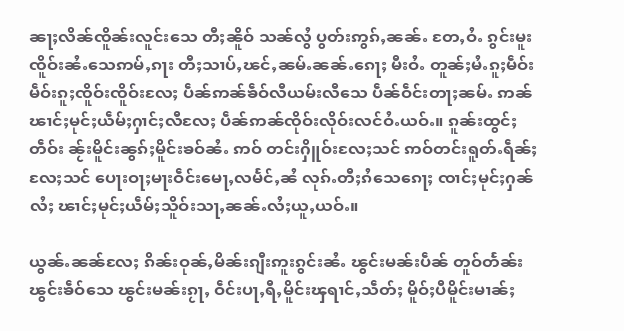ၼႃႈလိၼ်ၸိူၼ်းလူင်းသေ တီႈၼိူဝ် သၼ်လွႆ ပွတ်းဢွၵ်ႇၼၼ်ႉ တႄႇဝႆႉ ၵွင်းမူးၸိူဝ်းၼႆႉသေဢမ်ႇၵႃး တီႈသၢပ်ႇၽင်ႇၼမ်ႉၼၼ်ႉၵေႃႈ မီးဝႆႉ တူၼ်ႈမႆႉၵူႈမဵဝ်းမဵဝ်းၵူႈၸိူဝ်းၸိူဝ်းလႄႈ ပဵၼ်ဢၼ်ၶဵဝ်လီယမ်းလီသေ ပဵၼ်ဝဵင်းတႃႈၼမ်ႉ ဢၼ်ၽၢင်ႈမုင်ႈယဵမ်ႈႁၢင်ႈလီလႄႈ ပဵၼ်ဢၼ်ၸိုဝ်းလိုဝ်းလင်ဝႆႉယဝ်ႉ။ ၵူၼ်းထွင်ႈတဵဝ်း ၼႂ်းမိူင်းၼွၵ်ႈမိူင်းၶဝ်ၼႆႉ ဢဝ် တင်းႁိူဝ်းလႄႈသင် ဢဝ်တင်းရူတ်ႉရဵၼ်ႈလႄႈသင် ပေႃးဝႃႈမႃးဝဵင်းမေႃႇလမႅင်ႇၼႆ လုၵ်ႉတီႈၵႆသေၵေႃႈ ၸၢင်ႈမုင်ႈႁၼ်လႆႈ ၽၢင်ႈမုင်ႈယဵမ်ႈသိူဝ်းသႃႇၼၼ်ႉလႆႈယူႇယဝ်ႉ။

ယွၼ်ႉၼၼ်လႄႈ ၵိၼ်းဝုၼ်ႇမိၼ်းၵျီးဢူးၵွင်းၼႆႉ ၽွင်းမၼ်းပဵၼ် တူဝ်တႅၼ်းၽွင်းၶဵဝ်သေ ၽွင်းမၼ်းၵႂႃႇ ဝဵင်းပႃႇရီႇမိူင်းၾရၢင်ႇသဵတ်ႈ မိူဝ်ႈပီမိူင်းမၢၼ်ႈ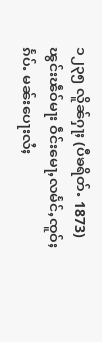၁၂၃၅ လိူၼ်ႁႃႈ (ပီၶရိတ်ႉ 1873) ၽွင်းၽဵဝ်မႃး ဝဵင်းမေႃႇလမႅင်ႇၸူဝ်ႈၵႅပ်ႉ မၼ်းပေႃးလႆႈ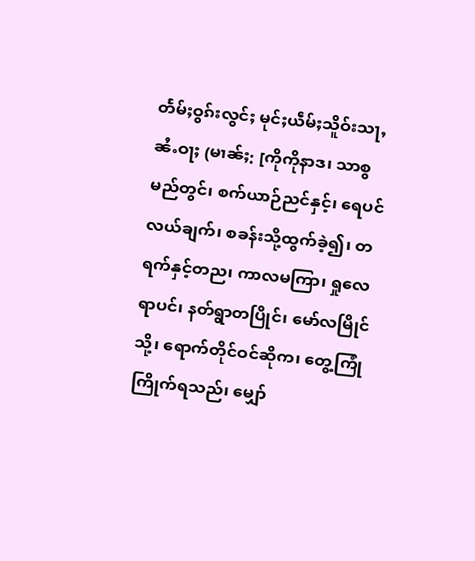တႅမ်ႈဝွၵ်းလွင်ႈ မုင်ႈယဵမ်ႈသိူဝ်းသႃႇၼႆႉဝႃႈ (မၢၼ်ႈ: [ကိုကိုနာဒ၊ သာစွမည်တွင်၊ စက်ယာဉ်ညင်နှင့်၊ ရေပင်လယ်ချက်၊ စခန်းသို့ထွက်ခဲ့၍၊ တရက်နှင့်တည၊ ကာလမကြာ၊ ရှုလေရာပင်၊ နတ်ရွာတပြိုင်၊ မော်လမြိုင်သို့၊ ရောက်တိုင်ဝင်ဆိုက၊ တွေ့ကြုံကြိုက်ရသည်၊ မျှော်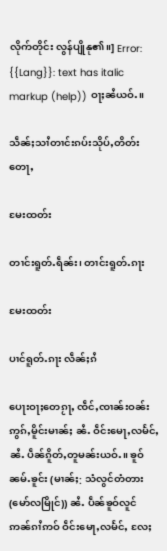လိုက်တိုင်း လွန်ပျိုနု၏။] Error: {{Lang}}: text has italic markup (help)) ဝႃႈၼႆယဝ်ႉ။

သဵၼ်ႈသၢႆတၢင်းၵပ်းသိုပ်ႇတိတ်းတေႃႇ

မႄးထတ်း

တၢင်းရူတ်ႉရဵၼ်း၊ တၢင်းရူတ်ႉၵႃး

မႄးထတ်း

ပၢင်ရူတ်ႉၵႃး လဵၼ်ႈၵႆ

ပေႃးဝႃႈတေၵႂႃႇ ၸဵင်ႇၸၢၼ်းဝၼ်းဢွၵ်ႇမိူင်းမၢၼ်ႈ ၼႆႉ ဝဵင်းမေႃႇလမႅင်ႇၼႆႉ ပဵၼ်ၵိူတ်ႇတူမၼ်းယဝ်ႉ။ ၶူဝ်ၼမ်ႉၶူင်း (မၢၼ်ႈ: သံလွင်တံတား(မော်လမြိုင်)) ၼႆႉ ပဵၼ်ၶူဝ်လူင် ဢၼ်ၵၢႆဢဝ် ဝဵင်းမေႃႇလမႅင်ႇ လႄႈ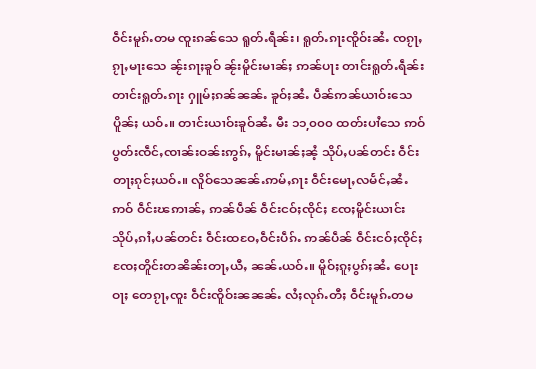ဝဵင်းမူၵ်ႉတမ ၸူးၵၼ်သေ ရူတ်ႉရဵၼ်း၊ ရူတ်ႉၵႃးၸိူဝ်းၼႆႉ ၸၵႂႃႇၵႂႃႇမႃးသေ ၼႂ်းၵႃႈၶူဝ် ၼႂ်းမိူင်းမၢၼ်ႈ ဢၼ်ပႃး တၢင်းရူတ်ႉရဵၼ်း တၢင်းရူတ်ႉၵႃး ႁူမ်ႈၵၼ်ၼၼ်ႉ ၶူဝ်ႈၼႆႉ ပဵၼ်ဢၼ်ယၢဝ်းသေပိူၼ်ႈ ယဝ်ႉ။ တၢင်းယၢဝ်းၶူဝ်ၼႆႉ မီး ၁၁,၀၀၀ ထတ်းပၢႆသေ ဢဝ် ပွတ်းၸဵင်ႇၸၢၼ်းဝၼ်းဢွၵ်ႇ မိူင်းမၢၼ်ႈၼႆ့ သိုပ်ႇပၼ်တင်း ဝဵင်းတႃႈၵုင်ႈယဝ်ႉ။ လိူဝ်သေၼၼ်ႉဢမ်ႇၵႃး ဝဵင်းမေႃႇလမႅင်ႇၼႆႉ ဢဝ် ဝဵင်းၽဢၢၼ်ႇ ဢၼ်ပဵၼ် ဝဵင်းငဝ်ႈၸိုင်ႈ ၸႄႈမိူင်းယၢင်း သိုပ်ႇၵၢႆႇပၼ်တင်း ဝဵင်းထဝႄႇဝဵင်းပဵၵ်ႉ ဢၼ်ပဵၼ် ဝဵင်းငဝ်ႈၸိုင်ႈ ၸႄႈတိူင်းတၼိၼ်းတႃႇယီႇ ၼၼ်ႉယဝ်ႉ။ မိူဝ်ႈၵူႈပွၵ်ႈၼႆႉ ပေႃးဝႃႈ တေၵႂႃႇၸူး ဝဵင်းၸိူဝ်းၼၼၼ်ႉ လႆႈလုၵ်ႉတီႈ ဝဵင်းမူၵ်ႉတမ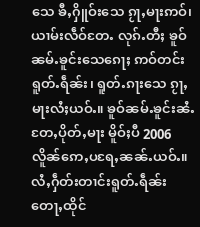သေ ၶီႇႁိူဝ်းသေ ၵႂႃႇမႃးဢဝ်၊ ယၢမ်းလဵဝ်တႄႉ လုၵ်ႉတီႈ ၶူဝ်ၼမ်ႉၶူင်းသေၵေႃႈ ဢဝ်တင်းရူတ်ႉရဵၼ်း၊ ရူတ်ႉၵႃးသေ ၵႂႃႇမႃးလႆႈယဝ်ႉ။ ၶူဝ်ၼမ်ႉၶူင်းၼႆႉ တႄႇပိုတ်ႇမႃး မိူဝ်ႈပီ 2006 လိူၼ်ဢေႇပရႄႇၼၼ်ႉယဝ်ႉ။ လႆႇႁဵတ်းတၢင်းရူတ်ႉရဵၼ်း တေႃႇထိုင်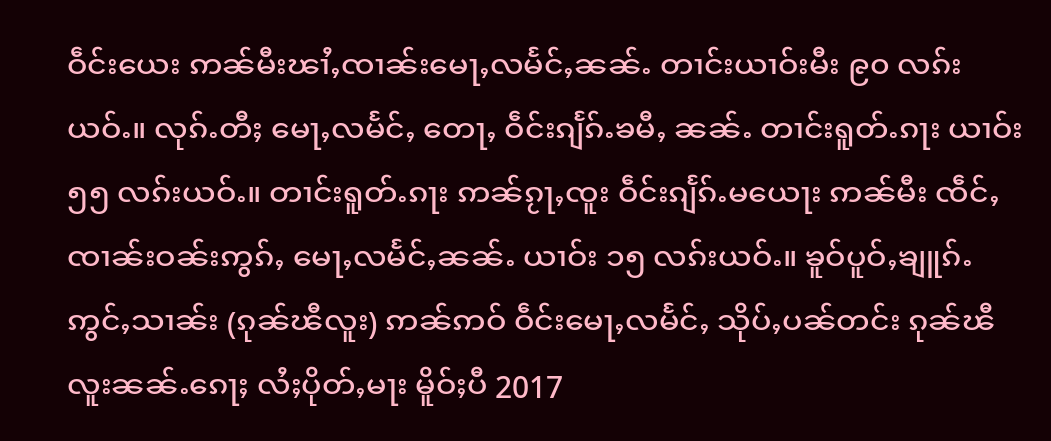ဝဵင်းယေး ဢၼ်မီးၽၢႆႇၸၢၼ်းမေႃႇလမႅင်ႇၼၼ်ႉ တၢင်းယၢဝ်းမီး ၉၀ လၵ်းယဝ်ႉ။ လုၵ်ႉတီႈ မေႃႇလမႅင်ႇ တေႃႇ ဝဵင်းၵျႅၵ်ႉၶမီႇ ၼၼ်ႉ တၢင်းရူတ်ႉၵႃး ယၢဝ်း ၅၅ လၵ်းယဝ်ႉ။ တၢင်းရူတ်ႉၵႃး ဢၼ်ၵႂႃႇၸူး ဝဵင်းၵျႅၵ်ႉမယေႃး ဢၼ်မီး ၸဵင်ႇၸၢၼ်းဝၼ်းဢွၵ်ႇ မေႃႇလမႅင်ႇၼၼ်ႉ ယၢဝ်း ၁၅ လၵ်းယဝ်ႉ။ ၶူဝ်ပူဝ်ႇၶျူၵ်ႉဢွင်ႇသၢၼ်း (ၵုၼ်ၽီလူး) ဢၼ်ဢဝ် ဝဵင်းမေႃႇလမႅင်ႇ သိုပ်ႇပၼ်တင်း ၵုၼ်ၽီလူးၼၼ်ႉၵေႃႈ လႆႈပိုတ်ႇမႃး မိူဝ်ႈပီ 2017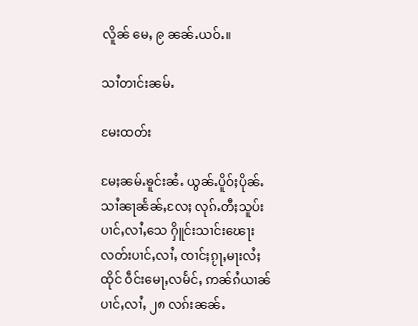လိူၼ် မေႇ ၉ ၼၼ်ႉယဝ်ႉ။

သၢႆတၢင်းၼမ်ႉ

မႄးထတ်း

မႄႈၼမ်ႉၶူင်းၼႆႉ ယွၼ်ႉပိူဝ်ႈပိုၼ်ႉသၢႆၼႃၼႅၼ်ႇလႄႈ လုၵ်ႉတီႈသူပ်းပၢင်ႇလၢႆႇသေ ႁိူင်းသၢင်းၽေႃးလတ်းပၢင်ႇလၢႆႇ ၸၢင်ႈၵႂႃႇမႃးလႆႈ ထိုင် ဝဵင်းမေႃႇလမႅင်ႇ ဢၼ်ၵႆယၢၼ်ပၢင်ႇလၢႆႇ ၂၈ လၵ်းၼၼ်ႉ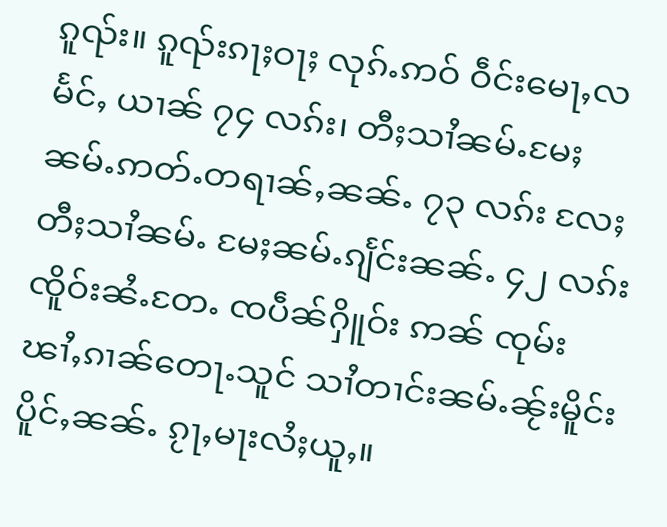ၵူၺ်း။ ၵူၺ်းၵႃႈဝႃႈ လုၵ်ႉဢဝ် ဝဵင်းမေႃႇလမႅင်ႇ ယၢၼ် ၇၄ လၵ်း၊ တီႈသၢႆၼမ်ႉမႄႈၼမ်ႉဢတ်ႉတရၢၼ်ႇၼၼ်ႉ ၇၃ လၵ်း လႄႈ တီႈသၢႆၼမ်ႉ မႄႈၼမ်ႉၵျႅင်းၼၼ်ႉ ၄၂ လၵ်းၸိူဝ်းၼႆႉတႄႉ ၸပဵၼ်ႁိူဝ်း ဢၼ် ၸုမ်း ၽၢႆႇၵၢၼ်တေႃႉသူင် သၢႆတၢင်းၼမ်ႉၼႂ်းမိူင်း ပိူင်ႇၼၼ်ႉ ၵႂႃႇမႃးလႆႈယူႇ။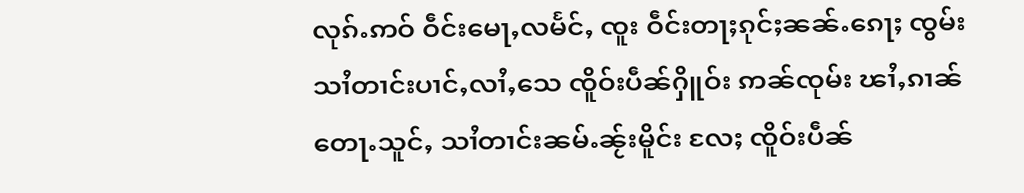လုၵ်ႉဢဝ် ဝဵင်းမေႃႇလမႅင်ႇ ၸူး ဝဵင်းတႃႈၵုင်ႈၼၼ်ႉၵေႃႈ ၸွမ်းသၢႆတၢင်းပၢင်ႇလၢႆႇသေ ၸိူဝ်းပဵၼ်ႁိူဝ်း ဢၼ်ၸုမ်း ၽၢႆႇၵၢၼ်တေႃႉသူင်ႇ သၢႆတၢင်းၼမ်ႉၼႂ်းမိူင်း လႄႈ ၸိူဝ်းပဵၼ်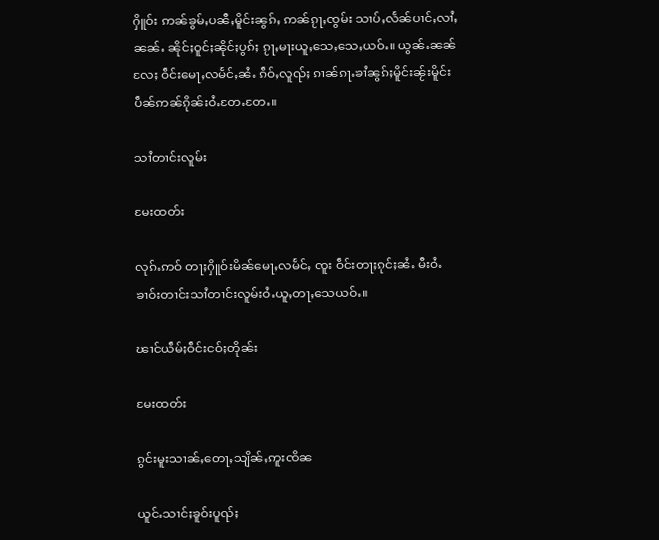ႁိူဝ်း ဢၼ်ၶွမ်ႇပၼီႇမိူင်းၼွၵ်ႇ ဢၼ်ၵႂႃႇၸွမ်း သၢပ်ႇလႅၼ်ပၢင်ႇလၢႆႇၼၼ်ႉ ၼိုင်ႈဝူင်ႈၼိုင်ႈပွၵ်ႈ ၵႂႃႇမႃးယူႇသေႇသေႇယဝ်ႉ။ ယွၼ်ႉၼၼ်လႄႈ ဝဵင်းမေႃႇလမႅင်ႇၼႆႉ ၵဵဝ်ႇလူၺ်ႈ ၵၢၼ်ၵႃႉၶၢႆၼွၵ်ႈမိူင်းၼႂ်းမိူင်း ပဵၼ်ဢၼ်ၵိုၼ်းဝႆႉတႄႉတႄႉ။

သၢႆတၢင်းလူမ်း

မႄးထတ်း

လုၵ်ႉဢဝ် တႃႈႁိူဝ်းမိၼ်မေႃႇလမႅင်ႇ ၸူး ဝဵင်းတႃႈၵုင်ႈၼႆႉ မီးဝႆႉ ၶၢဝ်းတၢင်းသၢႆတၢင်းလူမ်းဝႆႉယူႇတႃႇသေယဝ်ႉ။

ၽၢင်ယဵမ်ႈဝဵင်းငဝ်ႈတိုၼ်း

မႄးထတ်း

ၵွင်းမူးသၢၼ်ႇတေႃႇသျိၼ်ႇဢူးၸိၼ

ယူင်ႉသၢင်ႈၶူဝ်းပူၺ်ႈ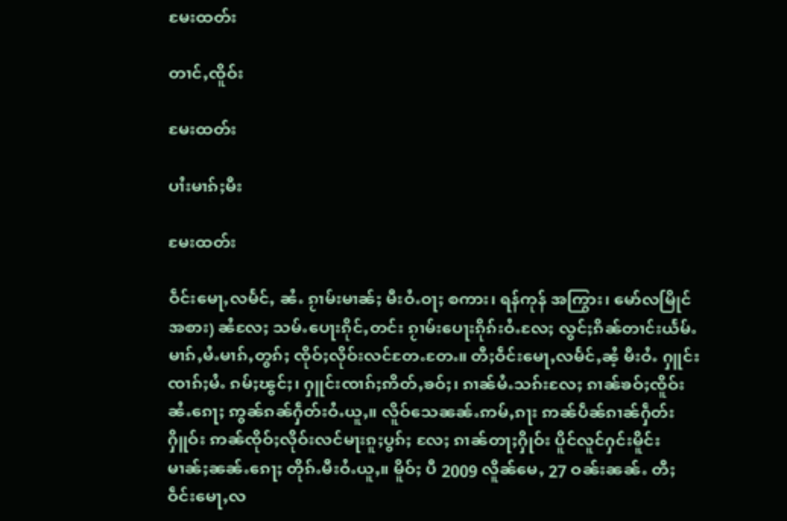မႄးထတ်း

တၢင်ႇၸိူဝ်း

မႄးထတ်း

ပၢႆးမၢၵ်ႈမီး

မႄးထတ်း

ဝဵင်းမေႃႇလမႅင်ႇ ၼႆႉ ၵႂၢမ်းမၢၼ်ႈ မီးဝႆႉဝႃႈ စကား၊ ရန်ကုန် အကြွား၊ မော်လမြိုင် အစား) ၼႆလႄႈ သမ်ႉပေႃးၵိုင်ႇတင်း ၵႂၢမ်းပေႃးၵိုၵ်းဝႆႉလႄႈ လွင်ႈၵိၼ်တၢင်းယႅမ်ႉ မၢၵ်ႇမႆႉမၢၵ်ႇတွၵ်ႈ ၸိုဝ်ႈလိုဝ်းလင်တႄႉတႄႉ။ တီႈဝဵင်းမေႃႇလမႅင်ႇၼႆ့ မီးဝႆႉ ႁူင်းၸၢၵ်ႈမႆႉ ၵမ်ႈၽွင်ႈ၊ ႁူင်းၸၢၵ်ႈဢိတ်ႇၶဝ်ႈ၊ ၵၢၼ်မႆႉသၵ်းလႄႈ ၵၢၼ်ၶဝ်ႈၸိူဝ်းၼႆႉၵေႃႈ ဢွၼ်ၵၼ်ႁဵတ်းဝႆႉယူႇ။ လိူဝ်သေၼၼ်ႉဢမ်ႇၵႃး ဢၼ်ပဵၼ်ၵၢၼ်ႁဵတ်းႁိူဝ်း ဢၼ်ၸိုဝ်ႈလိုဝ်းလင်မႃးၵူႈပွၵ်ႈ လႄႈ ၵၢၼ်တႃႈႁိုဝ်း ပိူင်လူင်ႁင်းမိူင်းမၢၼ်ႈၼၼ်ႉၵေႃႈ တိုၵ်ႉမီးဝႆႉယူႇ။ မိူဝ်ႈ ပီ 2009 လိူၼ်မေႇ 27 ဝၼ်းၼၼ်ႉ တီႈဝဵင်းမေႃႇလ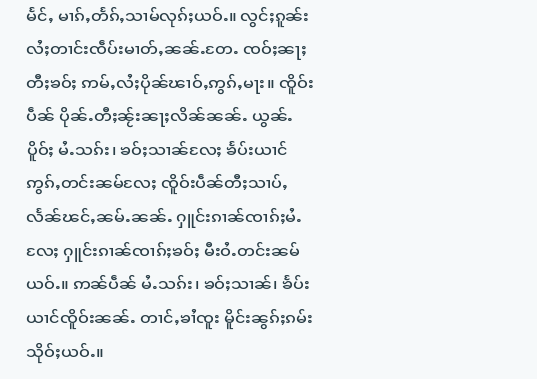မႅင်ႇ မၢၵ်ႇတႅၵ်ႇသၢမ်လုၵ်ႈယဝ်ႉ။ လွင်ႈၵူၼ်းလႆႈတၢင်းၸဵပ်းမၢတ်ႇၼၼ်ႉတႄႉ ၸဝ်ႈၼႃႈတီႈၶဝ်ႈ ဢမ်ႇလႆႈပိုၼ်ၽၢဝ်ႇဢွၵ်ႇမႃး။ ၸိူဝ်းပဵၼ် ပိုၼ်ႉတီႈၼႂ်းၼႃႈလိၼ်ၼၼ်ႉ ယွၼ်ႉပိူဝ်ႈ မႆႉသၵ်း၊ ၶဝ်ႈသၢၼ်လႄႈ ၶႅပ်းယၢင်ဢွၵ်ႇတင်းၼမ်လႄႈ ၸိူဝ်းပဵၼ်တီႈသၢပ်ႇလႅၼ်ၽင်ႇၼမ်ႉၼၼ်ႉ ႁူင်းၵၢၼ်ၸၢၵ်ႈမႆႉ လႄႈ ႁူင်းၵၢၼ်ၸၢၵ်ႈၶဝ်ႈ မီးဝႆႉတင်းၼမ်ယဝ်ႉ။ ဢၼ်ပဵၼ် မႆႉသၵ်း၊ ၶဝ်ႈသၢၼ်၊ ၶႅပ်းယၢင်ၸိူဝ်းၼၼ်ႉ တၢင်ႇၶၢႆၸူး မိူင်းၼွၵ်ႈၵမ်းသိုဝ်ႈယဝ်ႉ။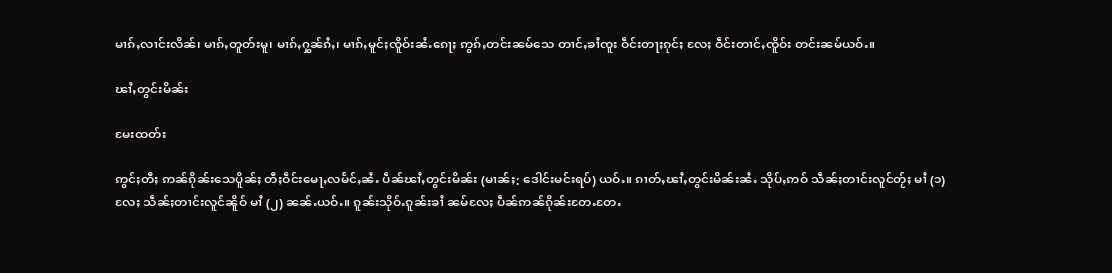မၢၵ်ႇလၢင်းလိၼ်၊ မၢၵ်ႇတူတ်းမူ၊ မၢၵ်ႇႁွၼ်ၵႆႇ၊ မၢၵ်ႇမူင်ႈၸိူဝ်းၼႆႉၵေႃႈ ဢွၵ်ႇတင်းၼမ်သေ တၢင်ႇၶၢႆၸူး ဝဵင်းတႃႈၵုင်ႈ လႄႈ ဝဵင်းတၢင်ႇၸိူဝ်း တင်းၼမ်ယဝ်ႉ။

ၽၢႆႇတွင်းမိၼ်း

မႄးထတ်း

ဢွင်ႈတီႈ ဢၼ်ၵိုၼ်းသေပိူၼ်ႈ တီႈဝဵင်းမေႃႇလမႅင်ႇၼႆႉ ပဵၼ်ၽၢႆႇတွင်းမိၼ်း (မၢၼ်ႈ: ဒေါင်းမင်းရပ်) ယဝ်ႉ။ ၵၢတ်ႇၽၢႆႇတွင်းမိၼ်းၼႆႉ သိုပ်ႇဢဝ် သဵၼ်ႈတၢင်းလူင်တႂ်ႈ မၢႆ (၁) လႄႈ သဵၼ်ႈတၢင်းလူင်ၼိူဝ် မၢႆ (၂) ၼၼ်ႉယဝ်ႉ။ ၵူၼ်းသိုဝ်ႉၵူၼ်းၶၢႆ ၼမ်လႄႈ ပဵၼ်ဢၼ်ၵိုၼ်းတႄႉတႄႉ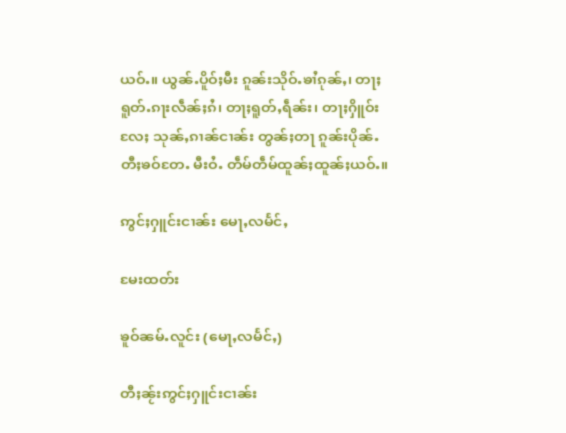ယဝ်ႉ။ ယွၼ်ႉပိူဝ်ႈမီး ၵူၼ်းသိုဝ်ႉၶၢႆၵုၼ်ႇ၊ တႃႈရူတ်ႉၵႃးလဵၼ်ႈၵႆ၊ တႃႈရူတ်ႇရဵၼ်း၊ တႃႈႁိူဝ်းလႄႈ သုၼ်ႇၵၢၼ်ငၢၼ်း တွၼ်ႈတႃ ၵူၼ်းပိုၼ်ႉတီႈၶဝ်တႄႉ မီးဝႆႉ တဵမ်တဵမ်ထူၼ်ႈထူၼ်ႈယဝ်ႉ။

ဢွင်ႈႁူင်းငၢၼ်း မေႃႇလမႅင်ႇ

မႄးထတ်း

ၶူဝ်ၼမ်ႉလူင်း (မေႃႇလမႅင်ႇ)

တီႈၼႂ်းဢွင်ႈႁူင်းငၢၼ်း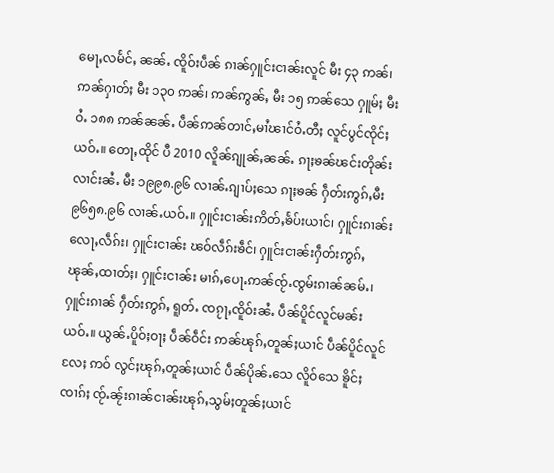မေႃႇလမႅင်ႇ ၼၼ်ႉ ၸိူဝ်းပဵၼ် ၵၢၼ်ႁူင်းငၢၼ်းလူင် မီး ၄၃ ဢၼ်၊ ဢၼ်ႁၢတ်ႈ မီး ၁၃၀ ဢၼ်၊ ဢၼ်ဢွၼ်ႇ မီး ၁၅ ဢၼ်သေ ႁူမ်ႈ မီးဝႆႉ ၁၈၈ ဢၼ်ၼၼ်ႉ ပဵၼ်ဢၼ်တၢင်ႇမၢႆၽၢင်ဝႆႉတီႈ လူင်ပွင်ၸိုင်ႈယဝ်ႉ။ တေႃႇထိုင် ပီ 2010 လိူၼ်ၵျုၼ်ႇၼၼ်ႉ ၵႃႈၶၼ်ၽင်းတိုၼ်းလၢင်းၼႆႉ မီး ၁၉၉၈.၉၆ လၢၼ်ႉၵျၢပ်ႈသေ ၵႃႈၶၼ် ႁဵတ်းဢွၵ်ႇမီး ၉၆၅၈.၉၆ လၢၼ်ႉယဝ်ႉ။ ႁူင်းငၢၼ်းဢိတ်ႇၶႅပ်းယၢင်၊ ႁူင်းၵၢၼ်းလေႃႇလဵၵ်း၊ ႁူင်းငၢၼ်း ၽဝ်လဵၵ်းၶဵင်၊ ႁူင်းငၢၼ်းႁဵတ်းဢွၵ်ႇ ၽုၼ်ႇထၢတ်ႈ၊ ႁူင်းငၢၼ်း မၢၵ်ႇပေႃႉဢၼ်ၸႂ်ႉၸွမ်းၵၢၼ်ၼမ်ႉ၊ ႁူင်းၵၢၼ် ႁဵတ်းဢွၵ်ႇ ရူတ်ႉ ၸၵႂႃႇၸိူဝ်းၼႆႉ ပဵၼ်ပိူင်လူင်မၼ်းယဝ်ႉ။ ယွၼ်ႉပိူဝ်ႈဝႃႈ ပဵၼ်ဝဵင်း ဢၼ်ၽုၵ်ႇတူၼ်ႈယၢင် ပဵၼ်ပိူင်လူင်လႄႈ ဢဝ် လွင်ႈၽုၵ်ႇတူၼ်ႈယၢင် ပဵၼ်ပိုၼ်ႉသေ လိူဝ်သေ ၶိူင်ႈၸၢၵ်ႈ ၸႂ်ႉၼႂ်းၵၢၼ်ငၢၼ်းၽုၵ်ႇသွမ်ႈတူၼ်ႈယၢင်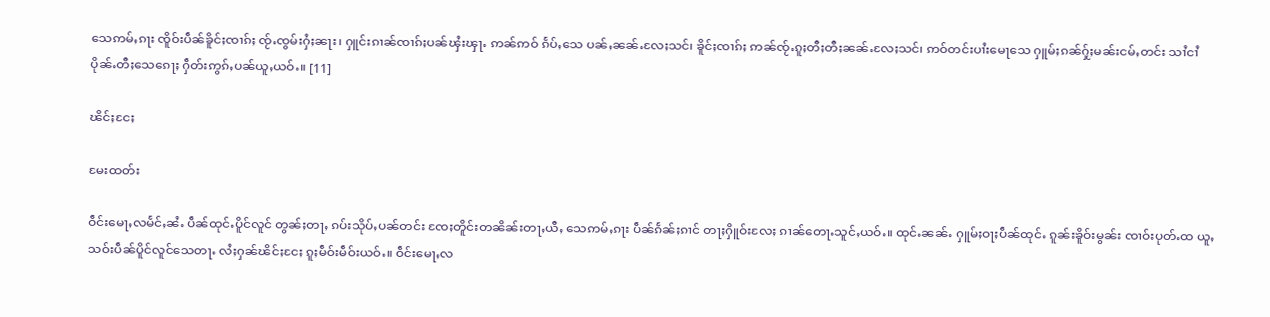သေဢမ်ႇၵႃး ၸိူဝ်းပဵၼ်ၶိူင်ႈၸၢၵ်ႈ ၸႂ်ႉၸွမ်းႁႆႈၼႃး၊ ႁူင်းၵၢၼ်ၸၢၵ်ႈပၼ်ၾႆးၾႃႉ ဢၼ်ဢဝ် ၵႅပ်ႇသေ ပၼ်ႇၼၼ်ႉလႄႈသင်၊ ၶိူင်ႈၸၢၵ်ႈ ဢၼ်ၸႂ်ႉၵူႈတီႈတီႈၼၼ်ႉလႄႈသင်၊ ဢဝ်တင်းပၢႆးမေႃသေ ႁူမ်ႈၵၼ်ႁႂ်ႈမၼ်းငမ်ႇတင်း သၢႆငၢႆပိုၼ်ႉတီႈသေၵေႃႈ ႁဵတ်းဢွၵ်ႇပၼ်ယူႇယဝ်ႉ။ [11]

ၽိင်ႈငႄႈ

မႄးထတ်း

ဝဵင်းမေႃႇလမႅင်ႇၼႆႉ ပဵၼ်ထုင်ႉပိူင်လူင် တွၼ်ႈတႃႇ ၵပ်းသိုပ်ႇပၼ်တင်း ၸႄႈတိူင်းတၼိၼ်းတႃႇယီႇ သေဢမ်ႇၵႃး ပဵၼ်ၵႅၼ်ႈၵၢင် တႃႈႁိူဝ်းလႄႈ ၵၢၼ်တေႃႉသူင်ႇယဝ်ႉ။ ထုင်ႉၼၼ်ႉ ႁူမ်ႈဝႃႈပဵၼ်ထုင်ႉ ၵူၼ်းၶိူဝ်းမွၼ်း ၸၢဝ်းပုတ်ႉထ ယူႇသဝ်းပဵၼ်ပိူင်လူင်သေတႃႉ လႆႈႁၼ်ၽိင်ႈငႄႈ ၵူႈမဵဝ်းမဵဝ်းယဝ်ႉ။ ဝဵင်းမေႃႇလ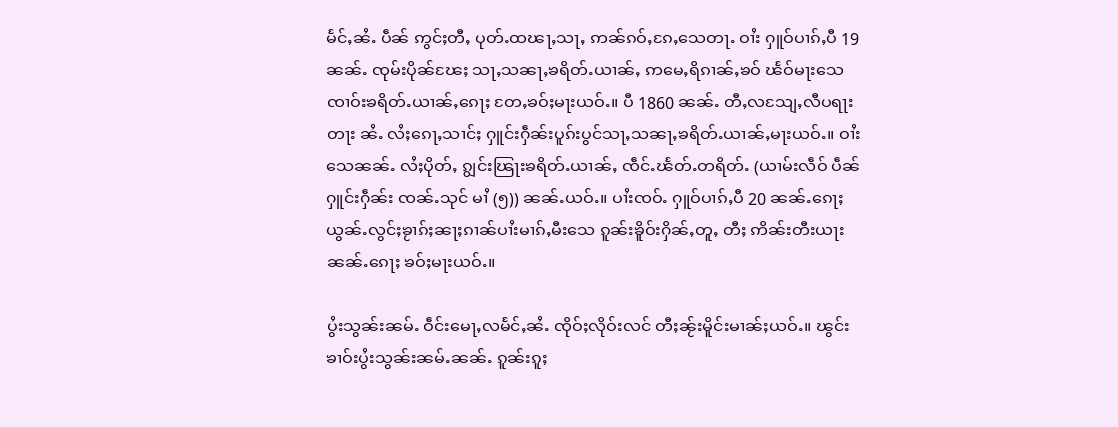မႅင်ႇၼႆႉ ပဵၼ် ဢွင်ႈတီႇ ပုတ်ႉထၽႃႇသႃႇ ဢၼ်ၵဝ်ႇၵႄႇသေတႃႉ ဝၢႆး ႁူဝ်ပၢၵ်ႇပီ 19 ၼၼ်ႉ ၸုမ်းပိုၼ်ၽႄႈ သႃႇသၼႃႇၶရိတ်ႉယၢၼ်ႇ ဢမေႇရိၵၢၼ်ႇၶဝ် ၽႅဝ်မႃးသေ ၸၢဝ်းၶရိတ်ႉယၢၼ်ႇၵေႃႈ တႄႇၶဝ်ႈမႃးယဝ်ႉ။ ပီ 1860 ၼၼ်ႉ တီႇလသျႄႇလီပရႃးတႃး ၼႆႉ လႆႈၵေႃႇသၢင်ႈ ႁူင်းႁဵၼ်းပူၵ်းပွင်သႃႇသၼႃႇၶရိတ်ႉယၢၼ်ႇမႃးယဝ်ႉ။ ဝၢႆးသေၼၼ်ႉ လႆႈပိုတ်ႇ ၵျွင်းၽြႃးၶရိတ်ႉယၢၼ်ႇ ၸဵင်ႉၽႅတ်ႉတရိတ်ႉ (ယၢမ်းလဵဝ် ပဵၼ် ႁူင်းႁဵၼ်း ၸၼ်ႉသုင် မၢႆ (၅)) ၼၼ်ႉယဝ်ႉ။ ပၢႆးၸဝ်ႉ ႁူဝ်ပၢၵ်ႇပီ 20 ၼၼ်ႉၵေႃႈ ယွၼ်ႉလွင်ႈၶႂၢၵ်ႈၼႃႈၵၢၼ်ပၢႆးမၢၵ်ႇမီးသေ ၵူၼ်းၶိူဝ်းႁိၼ်ႇတူႇ တီႈ ဢိၼ်းတီးယႃးၼၼ်ႉၵေႃႈ ၶဝ်ႈမႃးယဝ်ႉ။

ပွႆးသွၼ်းၼမ်ႉ ဝဵင်းမေႃႇလမႅင်ႇၼႆႉ ၸိုဝ်ႈလိုဝ်းလင် တီႈၼႂ်းမိူင်းမၢၼ်ႈယဝ်ႉ။ ၽွင်းၶၢဝ်းပွႆးသွၼ်းၼမ်ႉၼၼ်ႉ ၵူၼ်းၵူႈ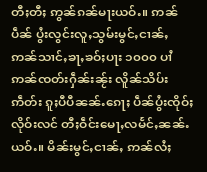တီႈတီႈ ဢွၼ်ၵၼ်မႃးယဝ်ႉ။ ဢၼ်ပဵၼ် ပွႆးလွင်းလူႇသွမ်းမွင်ႇငၢၼ်ႇ ဢၼ်သၢင်ႇၶႃႇၶဝ်ႈပႃး ၁၀၀၀ ပၢႆ ဢၼ်ၸတ်းႁဵၼ်းၼႂ်း လိူၼ်သိပ်းဢဵတ်း ၵူႈပီပီၼၼ်ႉၵေႃႈ ပဵၼ်ပွႆးၸိုဝ်ႈလိုဝ်းလင် တီႈဝဵင်းမေႃႇလမႅင်ႇၼၼ်ႉယဝ်ႉ။ မိၼ်းမွင်ႇငၢၼ်ႇ ဢၼ်လႆႈ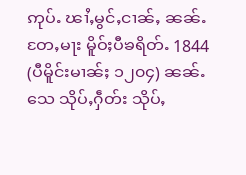ဢုပ်ႉ ၽၢႆႇမွင်ႇငၢၼ်ႇ ၼၼ်ႉတႄႇမႃး မိူဝ်ႈပီၶရိတ်ႉ 1844 (ပီမိူင်းမၢၼ်ႈ ၁၂၀၄) ၼၼ်ႉ သေ သိုပ်ႇႁဵတ်း သိုပ်ႇ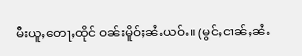မီးယူႇတေႃႇထိုင် ဝၼ်းမိူဝ်ႈၼႆႉယဝ်ႉ။ (မွင်ႇငၢၼ်ႇၼႆႉ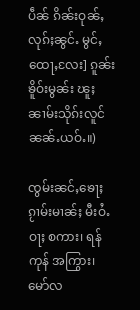ပဵၼ် ၵိၼ်းဝုၼ်ႇ လုၵ်ႈၼွင်ႉ မွင်ႇထေႃႇလႄး] ၵူၼ်းၶိူဝ်းမွၼ်း ၽူႈၼၢမ်းသိုၵ်းလူင် ၼၼ်ႉယဝ်ႉ။)

ၸွမ်းၼင်ႇၶေႃႈၵႂၢမ်းမၢၼ်ႈ မီးဝႆႉဝႃႈ စကား၊ ရန်ကုန် အကြွား၊ မော်လ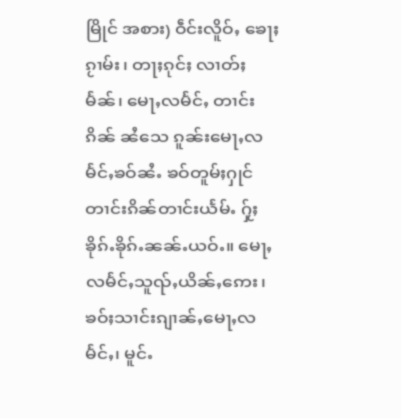မြိုင် အစား) ဝဵင်းလိူဝ်ႇ ၶေႃႈၵႂၢမ်း၊ တႃႈၵုင်ႈ လၢတ်ႈမႅၼ်၊ မေႃႇလမႅင်ႇ တၢင်းၵိၼ် ၼႆသေ ၵူၼ်းမေႃႇလမႅင်ႇၶဝ်ၼႆႉ ၶဝ်တူမ်ႈႁုင်တၢင်းၵိၼ်တၢင်းယႅမ်ႉ ႁႂ်ႈၶိုၵ်ႉၶိုၵ်ႉၼၼ်ႉယဝ်ႉ။ မေႃႇလမႅင်ႇသူၺ်ႇယိၼ်ႇဢေး၊ ၶဝ်ႈသၢင်းၵျၢၼ်ႇမေႃႇလမႅင်ႇ၊ မူင်ႉ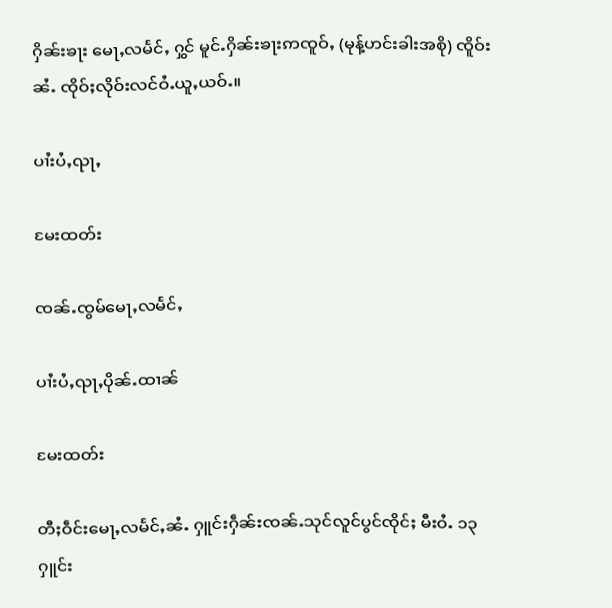ႁိၼ်းၶႃး မေႃႇလမႅင်ႇ ႁွင် မူင်ႉႁိၼ်းၶႃးဢၸူဝ်ႇ (မုန့်ဟင်းခါးအစို) ၸိူဝ်းၼႆႉ ၸိုဝ်ႈလိုဝ်းလင်ဝႆႉယူႇယဝ်ႉ။

ပၢႆးပႆႇၺႃႇ

မႄးထတ်း

ၸၼ်ႉၸွမ်မေႃႇလမႅင်ႇ

ပၢႆးပႆႇၺႃႇပိုၼ်ႉထၢၼ်

မႄးထတ်း

တီႈဝဵင်းမေႃႇလမႅင်ႇၼႆႉ ႁူင်းႁဵၼ်းၸၼ်ႉသုင်လူင်ပွင်ၸိုင်ႈ မီးဝႆႉ ၁၃ ႁူင်း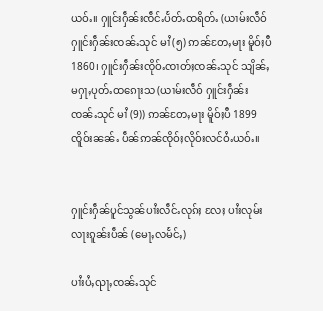ယဝ်ႉ။ ႁူင်းႁဵၼ်းၸဵင်ႉပႅတ်ႉထရိတ်ႉ (ယၢမ်းလဵဝ် ႁူင်းႁဵၼ်းၸၼ်ႉသုင် မၢႆ (၅) ဢၼ်တႄႇမႃး မိူဝ်ႈပီ 1860၊ ႁူင်းႁဵၼ်းၸိုဝ်ႉၸၢတ်ႈၸၼ်ႉသုင် သျိၼ်ႇမႁႃႇပုတ်ႉထၵေႃးသ (ယၢမ်းလဵဝ် ႁူင်းႁဵၼ်းၸၼ်ႉသုင် မၢႆ (9)) ဢၼ်တႄႇမႃး မိူဝ်ႈပီ 1899 ၸိူဝ်းၼၼ်ႉ ပဵၼ်ဢၼ်ၸိုဝ်ႈလိုဝ်းလင်ဝႆႉယဝ်ႉ။


ႁူင်းႁဵၼ်ပူင်သွၼ်ပၢႆးလဵင်ႉလုၵ်ႈ လႄႈ ပၢႆးလုမ်းလႃးၵူၼ်းပဵၼ် (မေႃႇလမႅင်ႇ)

ပၢႆးပႆႇၺႃႇၸၼ်ႉသုင်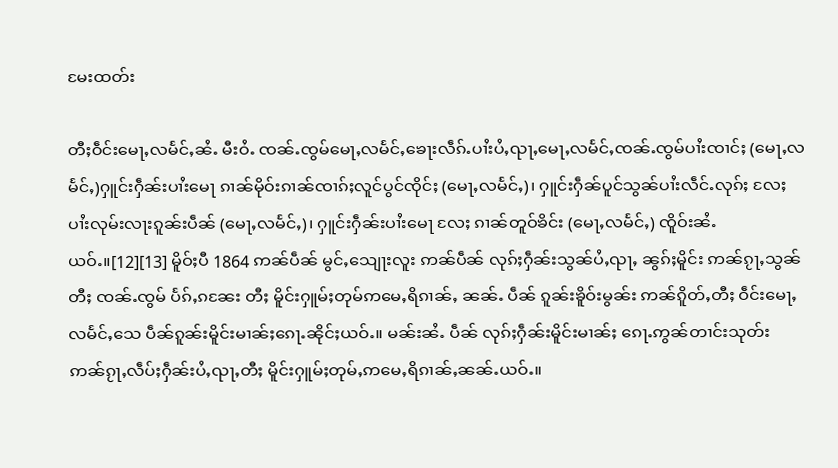မႄးထတ်း

တီႈဝဵင်းမေႃႇလမႅင်ႇၼႆႉ မီးဝႆႉ ၸၼ်ႉၸွမ်မေႃႇလမႅင်ႇၶေႃးလဵၵ်ႉပၢႆးပႆႇၺႃႇမေႃႇလမႅင်ႇၸၼ်ႉၸွမ်ပၢႆးၸၢင်ႈ (မေႃႇလမႅင်ႇ)ႁူင်းႁဵၼ်းပၢႆးမေႃ ၵၢၼ်မိုဝ်းၵၢၼ်ၸၢၵ်ႈလူင်ပွင်ၸိုင်ႈ (မေႃႇလမႅင်ႇ)၊ ႁူင်းႁဵၼ်ပူင်သွၼ်ပၢႆးလဵင်ႉလုၵ်ႈ လႄႈ ပၢႆးလုမ်းလႃးၵူၼ်းပဵၼ် (မေႃႇလမႅင်ႇ)၊ ႁူင်းႁဵၼ်းပၢႆးမေႃ လႄႈ ၵၢၼ်တူဝ်ၶိင်း (မေႃႇလမႅင်ႇ) ၸိူဝ်းၼႆႉယဝ်ႉ။[12][13] မိူဝ်ႈပီ 1864 ဢၼ်ပဵၼ် မွင်ႇသျေႃးလူး ဢၼ်ပဵၼ် လုၵ်ႈႁဵၼ်းသွၼ်ပႆႇၺႃႇ ၼွၵ်ႈမိူင်း ဢၼ်ၵႂႃႇသွၼ်တီႈ ၸၼ်ႉၸွမ် ပႅၵ်ႇၵၼႄး တီႈ မိူင်းႁူမ်ႈတုမ်ဢမေႇရိၵၢၼ်ႇ ၼၼ်ႉ ပဵၼ် ၵူၼ်းၶိူဝ်းမွၼ်း ဢၼ်ၵိူတ်ႇတီႈ ဝဵင်းမေႃႇလမႅင်ႇသေ ပဵၼ်ၵူၼ်းမိူင်းမၢၼ်ႈၵေႃႉၼိုင်ႈယဝ်ႉ။ မၼ်းၼႆႉ ပဵၼ် လုၵ်ႈႁဵၼ်းမိူင်းမၢၼ်ႈ ၵေႃႉဢွၼ်တၢင်းသုတ်း ဢၼ်ၵႂႃႇလဵပ်ႈႁဵၼ်းပႆႇၺႃႇတီႈ မိူင်းႁူမ်ႈတုမ်ႇဢမေႇရိၵၢၼ်ႇၼၼ်ႉယဝ်ႉ။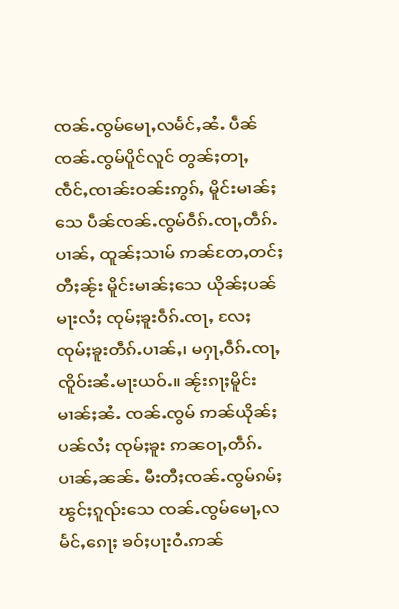ၸၼ်ႉၸွမ်မေႃႇလမႅင်ႇၼႆႉ ပဵၼ် ၸၼ်ႉၸွမ်ပိူင်လူင် တွၼ်ႈတႃႇ ၸဵင်ႇၸၢၼ်းဝၼ်းဢွၵ်ႇ မိူင်းမၢၼ်ႈသေ ပဵၼ်ၸၼ်ႉၸွမ်ဝဵၵ်ႉၸႃႇတဵၵ်ႉပၢၼ်ႇ ထူၼ်ႈသၢမ် ဢၼ်တႄႇတင်ႈတီႈၼႂ်း မိူင်းမၢၼ်ႈသေ ယိုၼ်ႈပၼ်မႃးလႆႈ ၸုမ်ႈၶူးဝဵၵ်ႉၸႃႇ လႄႈ ၸုမ်ႈၶူးတဵၵ်ႉပၢၼ်ႇ၊ မႁႃႇဝဵၵ်ႉၸႃႇ ၸိူဝ်းၼႆႉမႃးယဝ်ႉ။ ၼႂ်းၵႃႈမိူင်းမၢၼ်ႈၼႆႉ ၸၼ်ႉၸွမ် ဢၼ်ယိုၼ်ႈပၼ်လႆႈ ၸုမ်ႈၶူး ဢၼဝႃႇတဵၵ်ႉပၢၼ်ႇၼၼ်ႉ မီးတီႈၸၼ်ႉၸွမ်ၵမ်ႈၽွင်ႈၵူၺ်းသေ ၸၼ်ႉၸွမ်မေႃႇလမႅင်ႇၵေႃႈ ၶဝ်ႈပႃးဝႆႉဢၼ်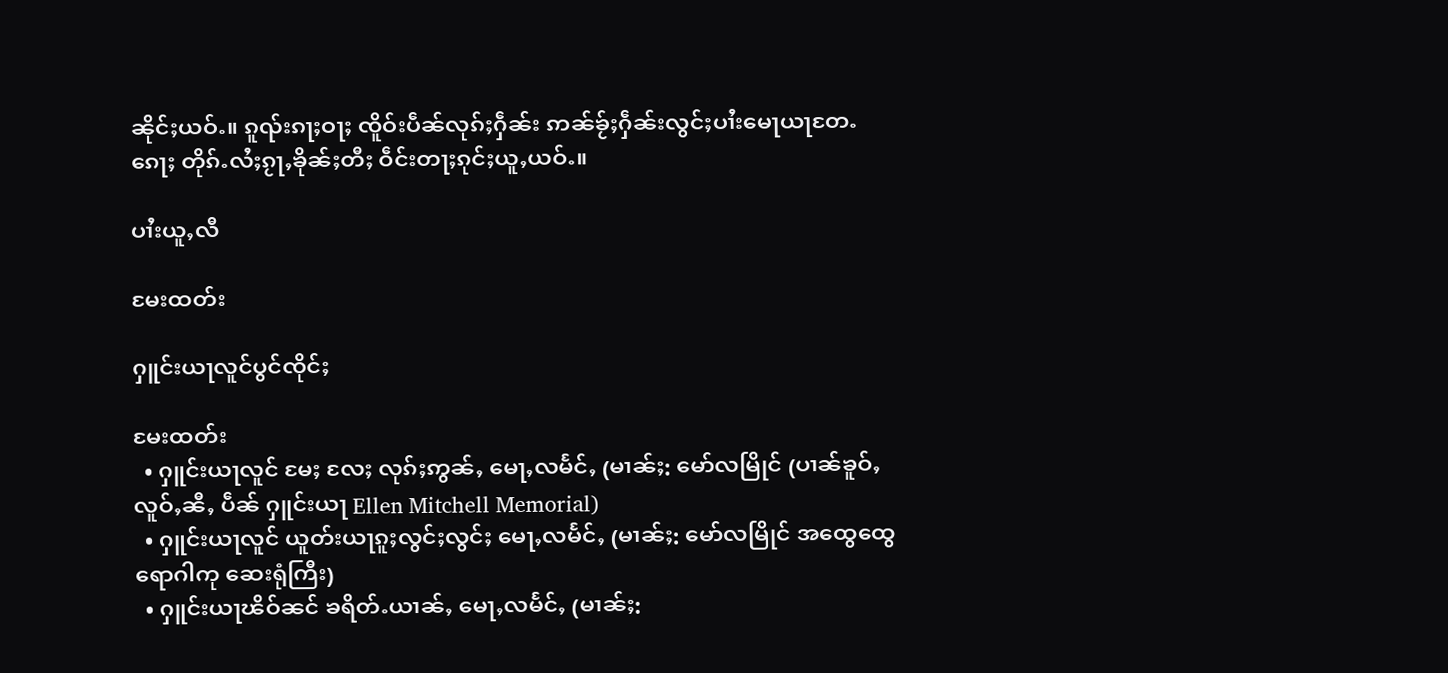ၼိုင်ႈယဝ်ႉ။ ၵူၺ်းၵႃႈဝႃႈ ၸိူဝ်းပဵၼ်လုၵ်ႈႁဵၼ်း ဢၼ်ၶႂ်ႈႁဵၼ်းလွင်ႈပၢႆးမေႃယႃတႄႉၵေႃႈ တိုၵ်ႉလႆႈၵႂႃႇၶိုၼ်ႈတီႈ ဝဵင်းတႃႈၵုင်ႈယူႇယဝ်ႉ။

ပၢႆးယူႇလီ

မႄးထတ်း

ႁူင်းယႃလူင်ပွင်ၸိုင်ႈ

မႄးထတ်း
  • ႁူင်းယႃလူင် မႄႈ လႄႈ လုၵ်ႈဢွၼ်ႇ မေႃႇလမႅင်ႇ (မၢၼ်ႈ: မော်လမြိုင် (ပၢၼ်ၶူဝ်ႇလူဝ်ႇၼီႇ ပဵၼ် ႁူင်းယႃ Ellen Mitchell Memorial)
  • ႁူင်းယႃလူင် ယူတ်းယႃၵူႈလွင်ႈလွင်ႈ မေႃႇလမႅင်ႇ (မၢၼ်ႈ: မော်လမြိုင် အထွေထွေရောဂါကု ဆေးရုံကြီး)
  • ႁူင်းယႃၽိဝ်ၼင် ၶရိတ်ႉယၢၼ်ႇ မေႃႇလမႅင်ႇ (မၢၼ်ႈ: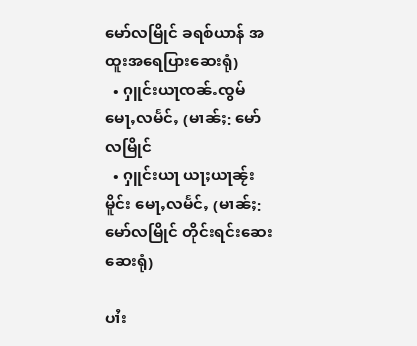မော်လမြိုင် ခရစ်ယာန် အထူးအရေပြားဆေးရုံ)
  • ႁူင်းယႃၸၼ်ႉၸွမ် မေႃႇလမႅင်ႇ (မၢၼ်ႈ: မော်လမြိုင်
  • ႁူင်းယႃ ယႃႈယႃၼႂ်းမိူင်း မေႃႇလမႅင်ႇ (မၢၼ်ႈ: မော်လမြိုင် တိုင်းရင်းဆေး ဆေးရုံ)

ပၢႆး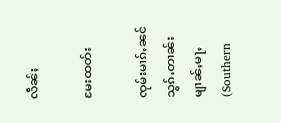လဵၼ်ႈ

မႄးထတ်း

ၸုမ်းမၢၵ်ႇၼင် သွၵ်ႉတၢၼ်း မျၢၼ်ႇမႃႇ (Southern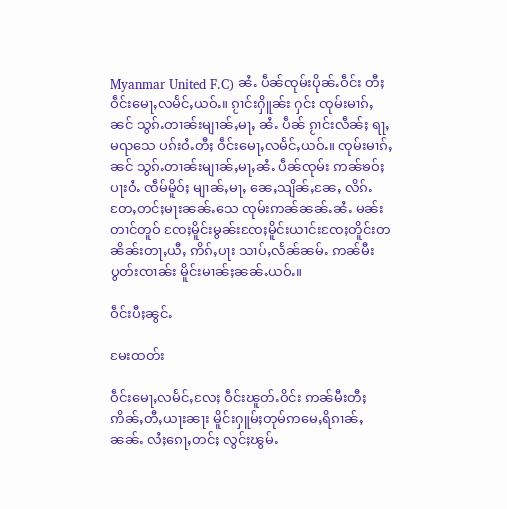Myanmar United F.C) ၼႆႉ ပဵၼ်ၸုမ်းပိုၼ်ႉဝဵင်း တီႈ ဝဵင်းမေႃႇလမႅင်ႇယဝ်ႉ။ ၵႂၢင်းႁိူၼ်း ႁင်း ၸုမ်းမၢၵ်ႇၼင် သွၵ်ႉတၢၼ်းမျၢၼ်ႇမႃႇ ၼႆႉ ပဵၼ် ၵႂၢင်းလဵၼ်ႈ ရႃႇမၺသေ ပၵ်းဝႆႉတီႈ ဝဵင်းမေႃႇလမႅင်ႇယဝ်ႉ။ ၸုမ်းမၢၵ်ႇၼင် သွၵ်ႉတၢၼ်းမျၢၼ်ႇမႃႇၼႆႉ ပဵၼ်ၸုမ်း ဢၼ်ၶဝ်ႈပႃးဝႆႉ ၸဵမ်မိူဝ်ႈ မျၢၼ်ႇမႃႇ ၼေႇသျိၼ်ႇၼႄႇ လိၵ်ႉ တႄႇတင်ႈမႃးၼၼ်ႉသေ ၸုမ်းဢၼ်ၼၼ်ႉၼႆႉ မၼ်းတၢင်တူဝ် ၸႄႈမိူင်းမွၼ်းၸႄႈမိူင်းယၢင်းၸႄႈတိူင်းတၼိၼ်းတႃႇယီႇ ဢိၵ်ႇပႃး သၢပ်ႇလႅၼ်ၼမ်ႉ ဢၼ်မီးပွတ်းၸၢၼ်း မိူင်းမၢၼ်ႈၼၼ်ႉယဝ်ႉ။

ဝဵင်းပီႈၼွင်ႉ

မႄးထတ်း

ဝဵင်းမေႃႇလမႅင်ႇလႄႈ ဝဵင်းၽူတ်ႉဝိင်း ဢၼ်မီးတီႈ ဢိၼ်ႇတီႇယႃးၼႃး မိူင်းႁူမ်ႈတုမ်ဢမေႇရိၵၢၼ်ႇ ၼၼ်ႉ လႆႈၵေႃႇတင်ႈ လွင်ႈၽွမ်ႉ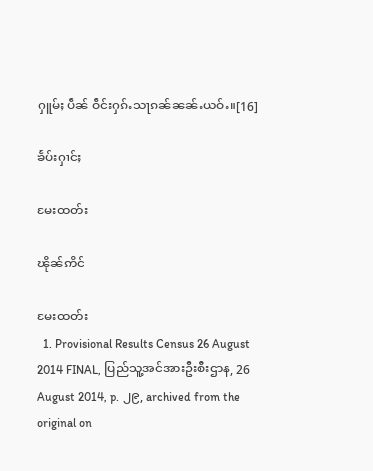ႁူမ်ႈ ပဵၼ် ဝဵင်းႁၵ်ႉသႃၵၼ်ၼၼ်ႉယဝ်ႉ။[16]

ၶႅပ်းႁၢင်ႈ

မႄးထတ်း

ၽိုၼ်ဢိင်

မႄးထတ်း
  1. Provisional Results Census 26 August 2014 FINAL, ပြည်သူ့အင်အားဦးစီးဌာန, 26 August 2014, p. ၂၉, archived from the original on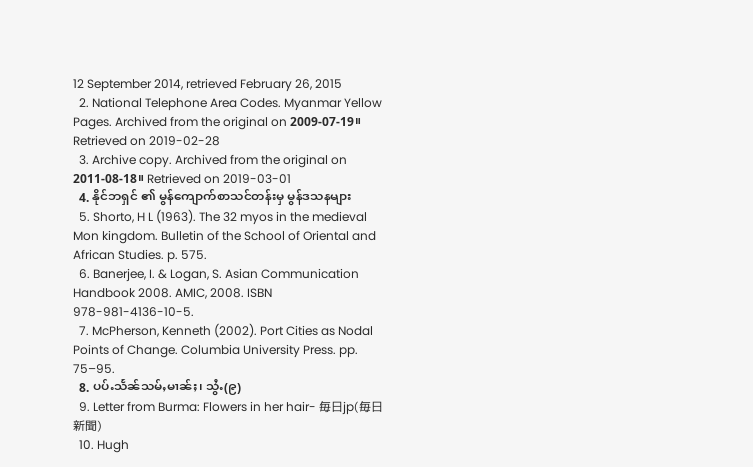12 September 2014, retrieved February 26, 2015
  2. National Telephone Area Codes. Myanmar Yellow Pages. Archived from the original on 2009-07-19။ Retrieved on 2019-02-28
  3. Archive copy. Archived from the original on 2011-08-18။ Retrieved on 2019-03-01
  4. နိုင်ဘရှင် ၏ မွန်ကျောက်စာသင်တန်းမှ မွန်ဒသနများ
  5. Shorto, H L (1963). The 32 myos in the medieval Mon kingdom. Bulletin of the School of Oriental and African Studies. p. 575.
  6. Banerjee, I. & Logan, S. Asian Communication Handbook 2008. AMIC, 2008. ISBN 978-981-4136-10-5.
  7. McPherson, Kenneth (2002). Port Cities as Nodal Points of Change. Columbia University Press. pp. 75–95.
  8. ပပ်ႉသႅၼ်သမ်ႇမၢၼ်ႈ၊ သွႆႉ(၉)
  9. Letter from Burma: Flowers in her hair- 毎日jp(毎日新聞)
  10. Hugh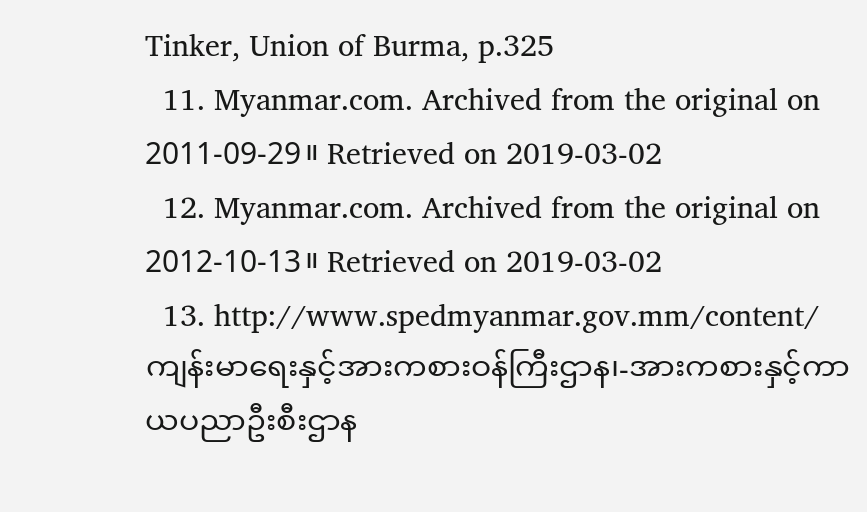Tinker, Union of Burma, p.325
  11. Myanmar.com. Archived from the original on 2011-09-29။ Retrieved on 2019-03-02
  12. Myanmar.com. Archived from the original on 2012-10-13။ Retrieved on 2019-03-02
  13. http://www.spedmyanmar.gov.mm/content/ကျန်းမာရေးနှင့်အားကစားဝန်ကြီးဌာန၊-အားကစားနှင့်ကာယပညာဦးစီးဌာန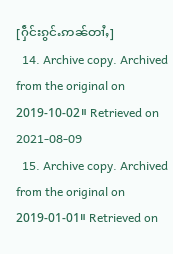[ႁဵင်းၵွင်ႉဢၼ်တၢႆႇ]
  14. Archive copy. Archived from the original on 2019-10-02။ Retrieved on 2021-08-09
  15. Archive copy. Archived from the original on 2019-01-01။ Retrieved on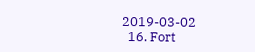2019-03-02
  16. Fort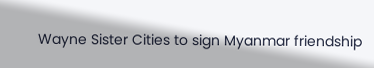Wayne Sister Cities to sign Myanmar friendship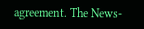agreement. The News-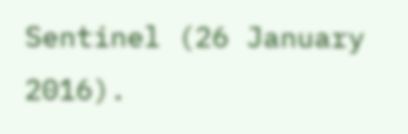Sentinel (26 January 2016).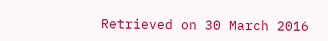Retrieved on 30 March 2016